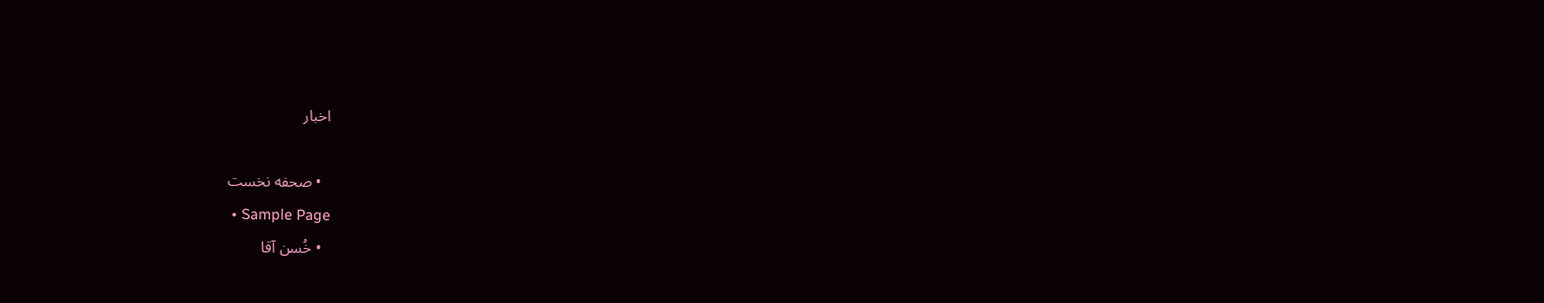اخبار

  • صحفه نخست
  • Sample Page
  • خُسن آقا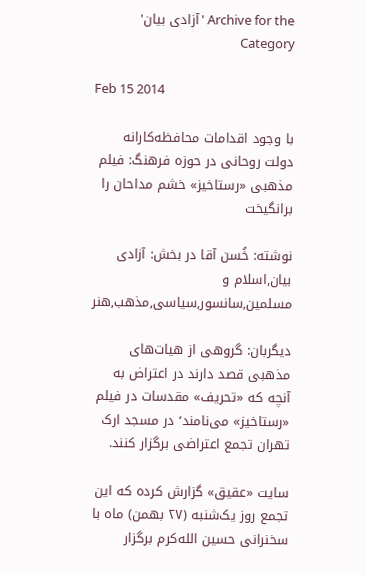Archive for the 'آزادی بیان' Category

Feb 15 2014

با وجود اقدامات محافظه‌کارانه دولت روحانی در حوزه فرهنگ: فیلم مذهبی «رستاخیز» خشم مداحان را برانگیخت

نوشته: خُسن آقا در بخش: آزادی بیان,اسلام و مسلمین,سانسور,سیاسی,مذهب,هنر

دیگربان: گروهی از هیات‌های مذهبی قصد دارند در اعتراض به آنچه که «تحریف» مقدسات در فیلم «رستاخیز» می‌نامند٬ در مسجد ارک تهران تجمع اعتراضی برگزار کنند.

سایت «عقیق» گزارش کرده که این تجمع روز یک‌شنبه (۲۷ بهمن) ماه با سخنرانی حسین الله‌کرم برگزار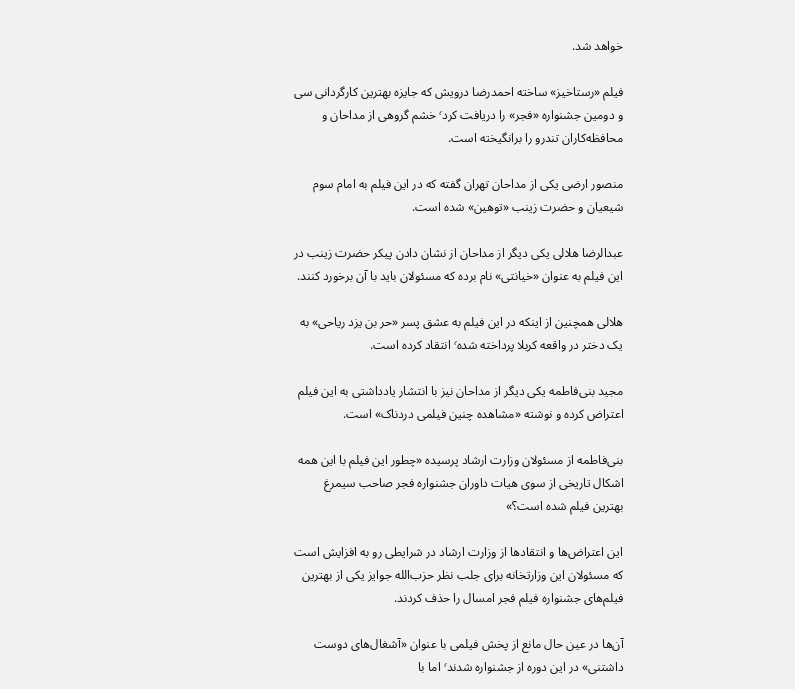خواهد شد.

فیلم «رستاخیز» ساخته احمدرضا درویش که جایزه بهترین کارگردانی سی و دومین جشنواره «فجر» را دریافت کرد٬ خشم گروهی از مداحان و محافظه‌کاران تندرو را برانگیخته است.

منصور ارضی یکی از مداحان تهران گفته که در این فیلم به امام سوم شیعیان و حضرت زینب «توهین» شده است.

عبدالرضا هلالی یکی دیگر از مداحان از نشان دادن پیکر حضرت زینب در این فیلم به عنوان «خیانتی» نام برده که مسئولان باید با آن برخورد کنند.

هلالی همچنین از اینکه در این فیلم به عشق پسر «حر بن یزد ریاحی» به یک دختر در واقعه کربلا پرداخته شده٬ انتقاد کرده است.

مجید بنی‌فاطمه یکی دیگر از مداحان نیز با انتشار یادداشتی به این فیلم اعتراض کرده و نوشته «مشاهده چنین فیلمی دردناک» است.

بنی‌فاطمه از مسئولان وزارت ارشاد پرسیده «چطور این فیلم با این همه اشکال تاریخی از سوی هیات داوران جشنواره فجر صاحب سیمرغ بهترین فیلم شده است؟»

این اعتراض‌ها و انتقاد‌ها از وزارت ارشاد در شرایطی رو به افزایش است که مسئولان این وزارتخانه برای جلب نظر حزب‌الله جوایز یکی از بهترین فیلم‌های جشنواره فیلم فجر امسال را حذف کردند.

آن‌ها در عین حال مانع از پخش فیلمی با عنوان «آشغال‌های دوست داشتنی» در این دوره از جشنواره شدند٬ اما با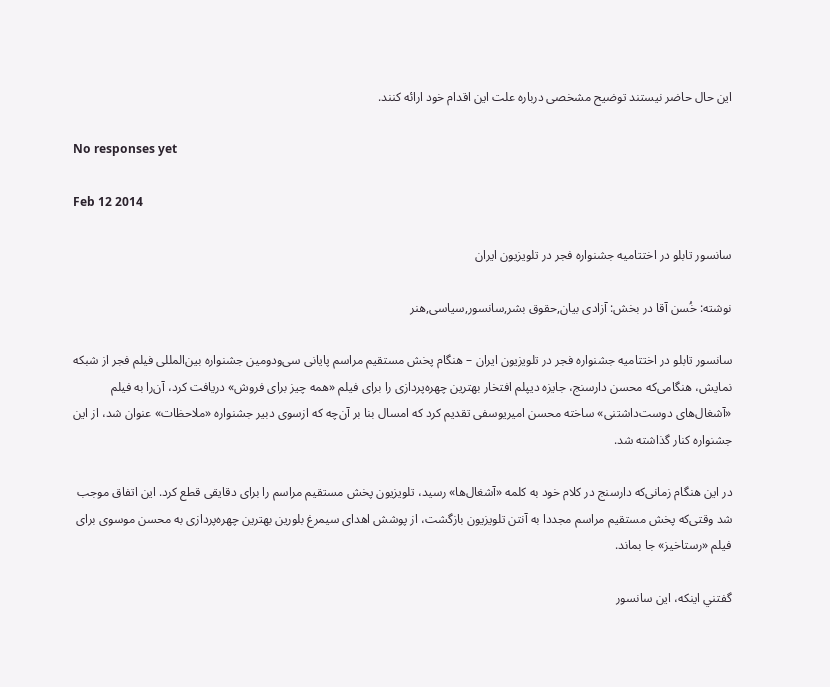این حال حاضر نیستند توضیح مشخصی درباره علت این اقدام خود ارائه کنند.

No responses yet

Feb 12 2014

سانسور تابلو در اختتامیه جشنواره فجر در تلویزیون ایران

نوشته: خُسن آقا در بخش: آزادی بیان,حقوق بشر,سانسور,سیاسی,هنر

سانسور تابلو در اختتامیه جشنواره فجر در تلویزیون ایران – هنگام پخش مستقیم مراسم پایانی سی‌ودومین جشنواره بین‌المللی فیلم فجر از شبکه نمایش، هنگامی‌که محسن دارسنج، جایزه دیپلم افتخار بهترین چهره‌پردازی را برای فیلم «همه چیز برای فروش» دریافت کرد، آن‌را به فیلم «آشغال‌های دوست‌داشتنی» ساخته محسن امیریوسفی تقدیم کرد که امسال بنا بر آن‌چه که ازسوی دبیر جشنواره «ملاحظات» عنوان شد، از این جشنواره کنار گذاشته شد.

در این هنگام زمانی‌که دارسنج در کلام خود به کلمه «آشغال‌ها» رسید، تلویزیون پخش مستقیم مراسم را برای دقایقی قطع کرد. این اتفاق موجب شد وقتی‌که پخش مستقیم مراسم مجددا به آنتن تلویزیون بازگشت، از پوشش اهدای سیمرغ بلورین بهترین چهره‌پردازی به محسن موسوی برای فیلم «رستاخیز» جا بماند.

گفتني اينكه، اين سانسور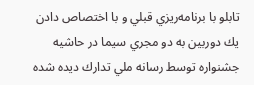تابلو با برنامه‌ريزي قبلي و با اختصاص دادن يك دوربين به دو مجري سيما در حاشيه جشنواره توسط رسانه‌ ملي تدارك ديده شده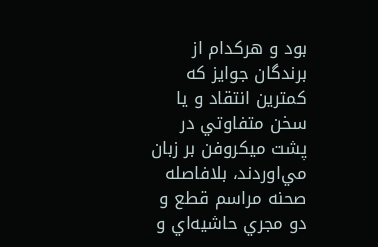بود و هركدام از برندگان جوايز كه كمترين انتقاد و يا سخن متفاوتي در پشت ميكروفن بر زبان مي‌اوردند، بلافاصله صحنه مراسم قطع و دو مجري حاشيه‌اي و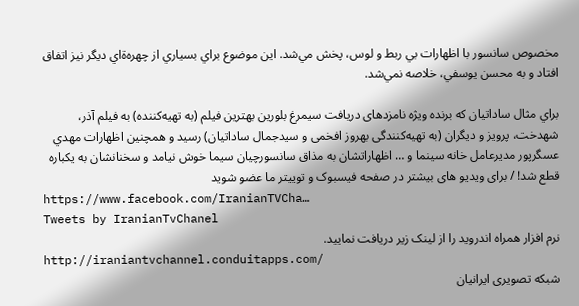مخصوص سانسور با اظهارات بي ربط و لوس، پخش مي‌شد. اين موضوع براي بسياري از چهره‌ةاي ديگر نيز اتفاق افتاد و به محسن يوسفي، خلاصه نمي‌شد.

براي مثال ساداتيان كه برنده ويژه نامزدهای دریافت سیمرغ بلورین بهترین فیلم (به تهیه‌کننده) به فيلم آذر، شهدخت، پرویز و دیگران (به تهیه‌کنندگی بهروز افخمی و سیدجمال ساداتیان) رسيد و همچنين اظهارات مهدي عسگرپور مديرعامل خانه سينما و … اظهاراتشان به مذاق سانسورچيان سيما خوش نيامد و سخنانشان به يكباره قطع شد! / برای ویدیو های بیشتر در صفحه فیسبوک و توییتر ما عضو شوید
https://www.facebook.com/IranianTVCha…
Tweets by IranianTvChanel
نرم افزار همراه اندروید را از لینک زیر دریافت نمایید.
http://iraniantvchannel.conduitapps.com/
شبکه تصویری ایرانیان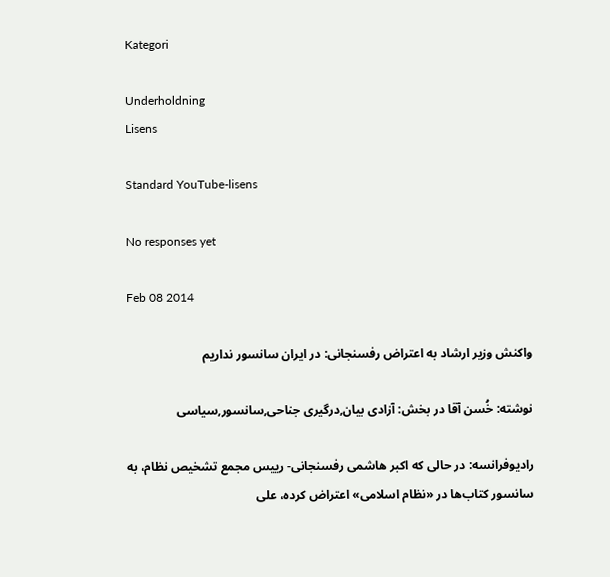Kategori

Underholdning
Lisens

Standard YouTube-lisens

No responses yet

Feb 08 2014

واکنش وزیر ارشاد به اعتراض رفسنجانی: در ایران سانسور نداریم

نوشته: خُسن آقا در بخش: آزادی بیان,درگیری جناحی,سانسور,سیاسی

رادیوفرانسه: در حالی که اکبر هاشمی رفسنجانی- رییس مجمع تشخیص نظام، به سانسور کتاب‌ها در «نظام اسلامی» اعتراض کرده، علی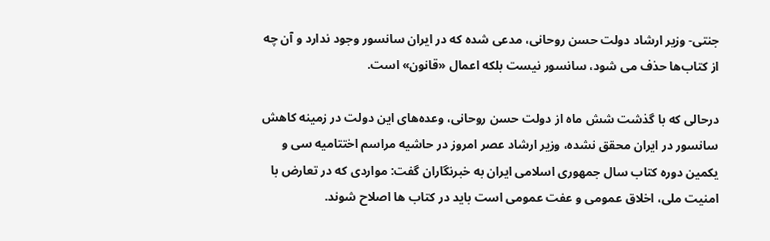جنتی- وزیر ارشاد دولت حسن روحانی، مدعی شده که در ایران سانسور وجود ندارد و آن چه از کتاب‌ها حذف می شود، سانسور نیست بلکه اعمال «قانون» است.

درحالی که با گذشت شش ماه از دولت حسن روحانی، وعده‌های این دولت در زمینه کاهش سانسور در ایران محقق نشده، وزیر ارشاد عصر امروز در حاشیه مراسم اختتامیه سی و یکمین دوره کتاب سال جمهوری اسلامی ایران به خبرنگاران گفت: مواردی که در تعارض با امنیت ملی، اخلاق عمومی و عفت عمومی است باید در کتاب ها اصلاح شوند.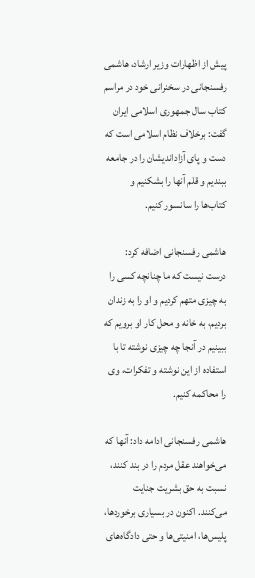پیش از اظهارات وزیر ارشاد، هاشمی رفسنجانی در سخنرانی خود در مراسم کتاب سال جمهوری اسلامی ایران گفت: برخلاف نظام اسلامی است که دست و پای آزاداندیشان را در جامعه ببندیم و قلم آنها را بشکنیم و کتاب‌ها را سانسور کنیم.

هاشمی رفسنجانی اضافه کرد: درست نیست که ما چنانچه کسی را به چیزی متهم کردیم و او را به زندان بردیم، به خانه و محل کار او برویم که ببینیم در آنجا چه چیزی نوشته تا با استفاده از این نوشته و تفکرات، وی را محاکمه کنیم.

هاشمی رفسنجانی ادامه داد: آنها که می‌خواهند عقل مردم را در بند کنند، نسبت به حق بشریت جنایت می‌کنند. اكنون در بسیاری برخوردها، پلیس‌ها، امنیتی‌ها و حتی دادگاه‌های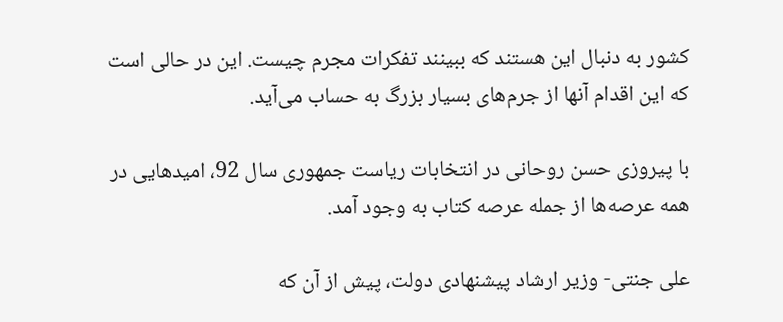کشور به دنبال این هستند که ببینند تفکرات مجرم چیست. این در حالی است که این اقدام آنها از جرم‌های بسیار بزرگ به حساب می‌آید.

با پیروزی حسن روحانی در انتخابات ریاست جمهوری سال 92، امیدهایی در همه عرصه‌ها از جمله عرصه کتاب به وجود آمد.

علی جنتی- وزیر ارشاد پیشنهادی دولت، پیش از آن که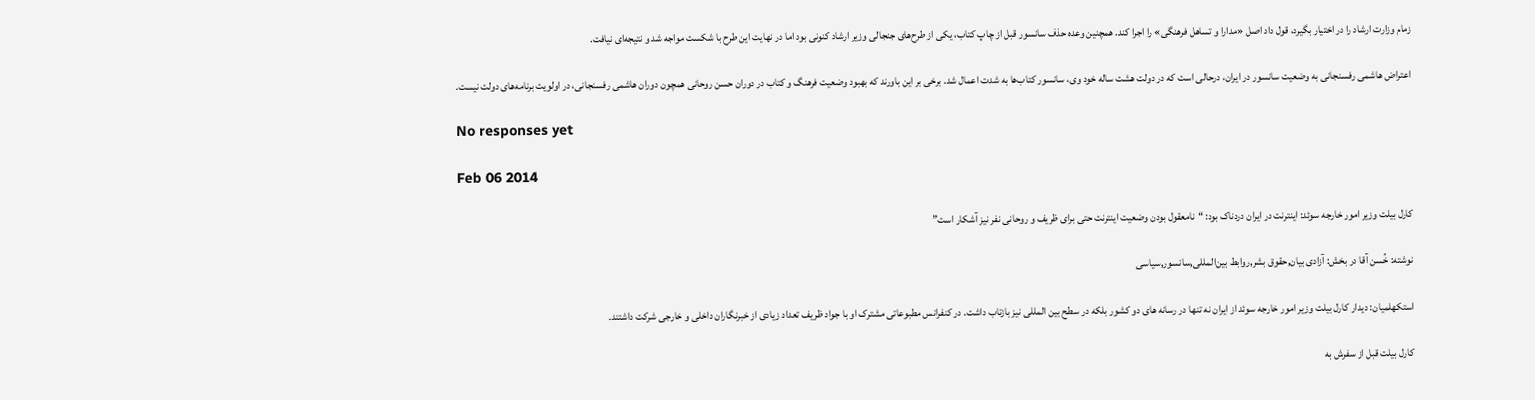زمام وزارت ارشاد را در اختیار بگیرد، قول داد اصل «مدارا و تساهل فرهنگی» را اجرا کند. همچنین وعده حذف سانسور قبل از چاپ کتاب، یکی از طرح‌های جنجالی وزیر ارشاد کنونی بود اما در نهایت این طرح با شکست مواجه شد و نتیجه‌ای نیافت.

اعتراض هاشمی رفسنجانی به وضعیت سانسور در ایران، درحالی است که در دولت هشت ساله خود وی، سانسور کتاب‌ها به شدت اعمال شد. برخی بر این باورند که بهبود وضعیت فرهنگ و کتاب در دوران حسن روحانی همچون دوران هاشمی رفسنجانی، در اولویت برنامه‌های دولت نیست.

No responses yet

Feb 06 2014

کارل بیلت وزیر امور خارجه سوئد: اینترنت در ایران دردناک بود: “نامعقول بودن وضعیت اینترنت حتی برای ظریف و روحانی نفر نیز آشکار است”

نوشته: خُسن آقا در بخش: آزادی بیان,حقوق بشر,روابط بین‌المللی,سانسور,سیاسی

استکهلمیان: دیدار کارل بیلت وزیر امور خارجه سوئد از ایران نه تنها در رسانه های دو کشور بلکه در سطح بین المللی نیز بازتاب داشت. در کنفرانس مطبوعاتی مشترک او با جواد ظریف تعداد زیادی از خبرنگاران داخلی و خارجی شرکت داشتند.

کارل بیلت قبل از سفرش به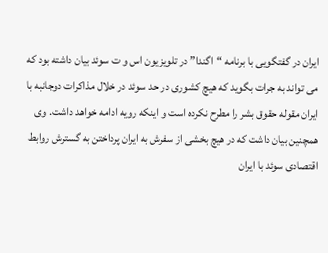ایران در گفتگویی با برنامه “اگندا” در تلویزیون اس و ت سوئد بیان داشته بود که می تواند به جرات بگوید که هیچ کشوری در حد سوئد در خلال مذاکرات دوجانبه با ایران مقوله حقوق بشر را مطرح نکرده است و اینکه رویه ادامه خواهد داشت. وی همچنین بیان داشت که در هیچ بخشی از سفرش به ایران پرداختن به گسترش روابط اقتصادی سوئد با ایران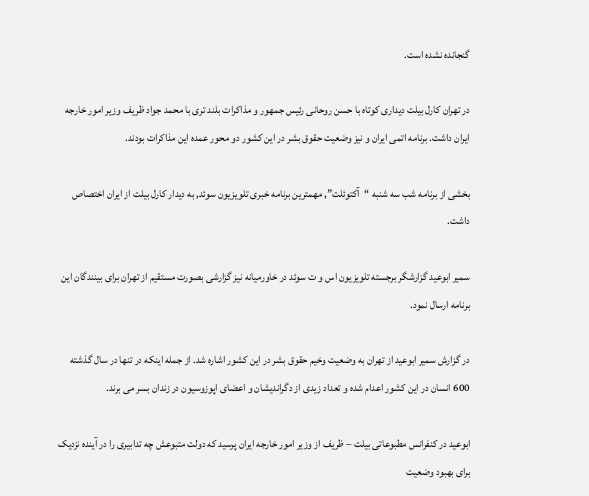گنجانده نشده است.

در تهران کارل بیلت دیداری کوتاه با حسن روحانی رئیس جمهور و مذاکرات بلند تری با محمد جواد ظریف وزیر امور خارجه ایران داشت. برنامه اتمی ایران و نیز وضعیت حقوق بشر در این کشور دو محور عمده این مذاکرات بودند.

بخشی از برنامه شب سه شنبه “آکتوئلت”, مهمترین برنامه خبری تلویزیون سوئد, به دیدار کارل بیلت از ایران اختصاص داشت.

سمیر ابوعید گزارشگر برجسته تلویزیون اس و ت سوئد در خاورمیانه نیز گزارشی بصورت مستقیم از تهران برای بینندگان این برنامه ارسال نمود.

در گزارش سمیر ابوعید از تهران به وضعیت وخیم حقوق بشر در این کشور اشاره شد. از جمله اینکه در تنها در سال گذشته 600 انسان در این کشور اعدام شده و تعداد زیدی از دگراندیشان و اعضای اپوزوسیون در زندان بسر می برند.

ابوعید در کنفرانس مطبوعاتی بیلت – ظریف از وزیر امور خارجه ایران پرسید که دولت متبوعش چه تدابیری را در آینده نزدیک برای بهبود وضعیت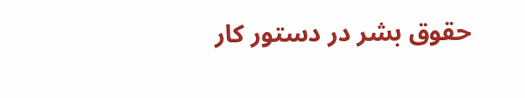حقوق بشر در دستور کار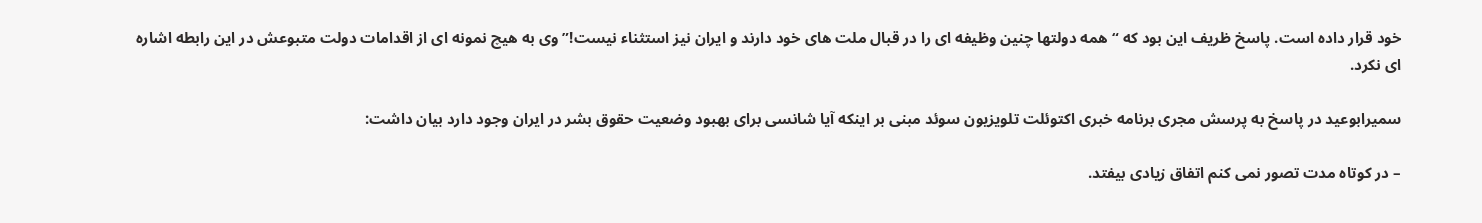خود قرار داده است. پاسخ ظریف این بود که “همه دولتها چنین وظیفه ای را در قبال ملت های خود دارند و ایران نیز استثناء نیست!” وی به هیچ نمونه ای از اقدامات دولت متبوعش در این رابطه اشاره ای نکرد.

سمیرابوعید در پاسخ به پرسش مجری برنامه خبری اکتوئلت تلویزیون سوئد مبنی بر اینکه آیا شانسی برای بهبود وضعیت حقوق بشر در ایران وجود دارد بیان داشت:

– در کوتاه مدت تصور نمی کنم اتفاق زیادی بیفتد.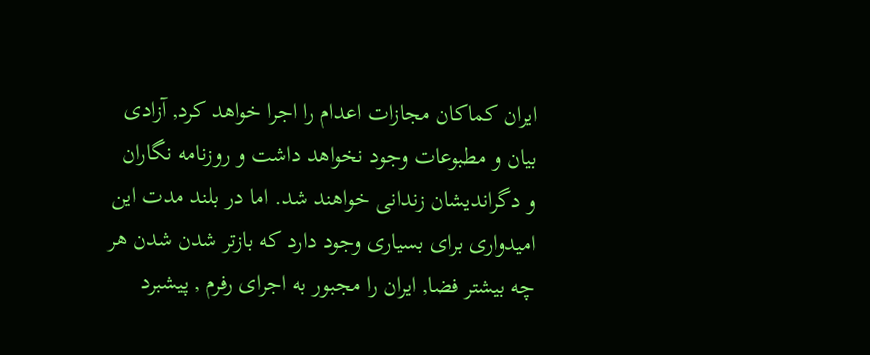ایران کماکان مجازات اعدام را اجرا خواهد کرد, آزادی بیان و مطبوعات وجود نخواهد داشت و روزنامه نگاران و دگراندیشان زندانی خواهند شد. اما در بلند مدت این امیدواری برای بسیاری وجود دارد که بازتر شدن شدن هر چه بیشتر فضا, ایران را مجبور به اجرای رفرم , پیشبرد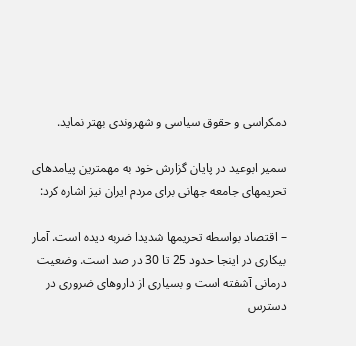دمکراسی و حقوق سیاسی و شهروندی بهتر نماید.

سمیر ابوعید در پایان گزارش خود به مهمترین پیامدهای تحریمهای جامعه جهانی برای مردم ایران نیز اشاره کرد:

– اقتصاد بواسطه تحریمها شدیدا ضربه دیده است. آمار بیکاری در اینجا حدود 25 تا 30 در صد است. وضعیت درمانی آشفته است و بسیاری از داروهای ضروری در دسترس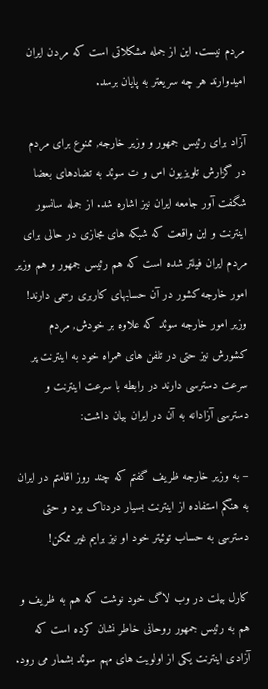مردم نیست. این از جمله مشکلاتی است که مردن ایران امیدوارند هر چه سریعتر به پایان برسد.

آزاد برای رئیس جمهور و وزیر خارجه, ممنوع برای مردم
در گزارش تلویزیون اس و ت سوئد به تضادهای بعضا شگفت آور جامعه ایران نیز اشاره شد. از جمله سانسور اینترنت و این واقعت که شبکه های مجازی در حالی برای مردم ایران فیلتر شده است که هم رئیس جمهور و هم وزیر امور خارجه کشور در آن حسابهای کاربری رسمی دارند! وزیر امور خارجه سوئد که علاوه بر خودش, مردم کشورش نیز حتی در تلفن های همراه خود به اینترنت پر سرعت دسترسی دارند در رابطه با سرعت اینترنت و دسترسی آزادانه به آن در ایران بیان داشت:

– به وزیر خارجه ظریف گفتم که چند روز اقامتم در ایران به هنگم استفاده از اینترنت بسیار دردناک بود و حتی دسترسی به حساب توئیتر خود او نیز برایم غیر ممکن!

کارل بیلت در وب لاگ خود نوشت که هم به ظریف و هم به رئیس جمهور روحانی خاطر نشان کرده است که آزادی اینترنت یکی از اولویت های مهم سوئد بشمار می رود.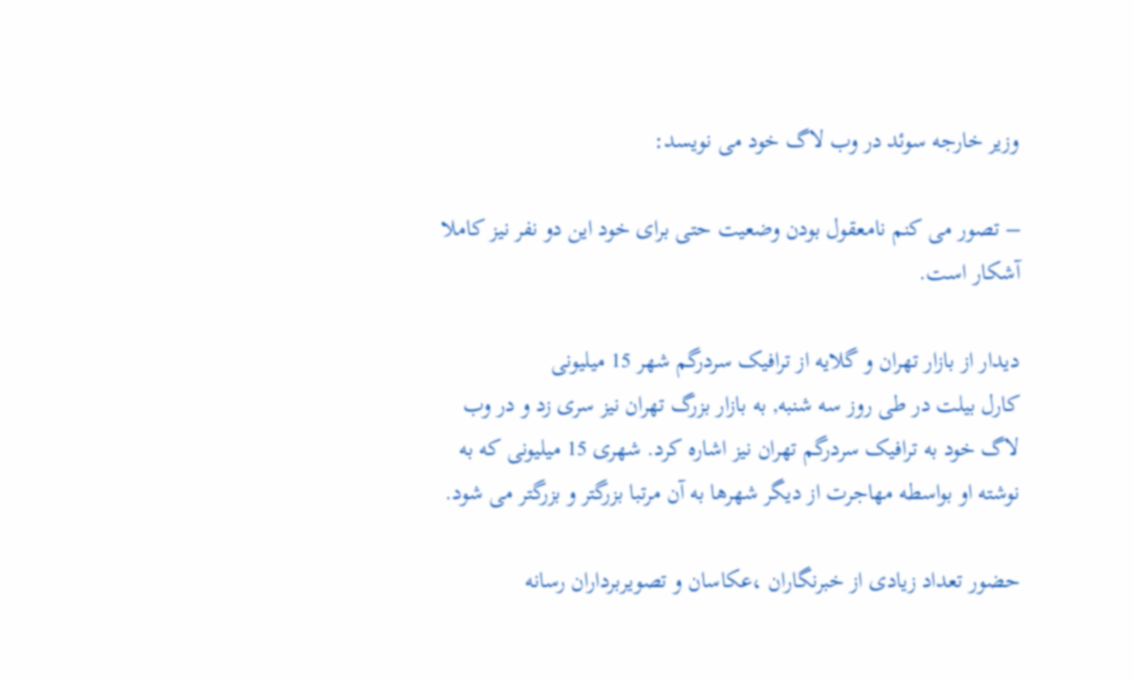وزیر خارجه سوئد در وب لاگ خود می نویسد:

– تصور می کنم نامعقول بودن وضعیت حتی برای خود این دو نفر نیز کاملا آشکار است.

دیدار از بازار تهران و گلایه از ترافیک سردرگم شهر 15 میلیونی
کارل بیلت در طی روز سه شنبه, به بازار بزرگ تهران نیز سری زد و در وب لاگ خود به ترافیک سردرگم تهران نیز اشاره کرد. شهری 15 میلیونی که به نوشته او بواسطه مهاجرت از دیگر شهرها به آن مرتبا بزرگتر و بزرگتر می شود.

حضور تعداد زیادی از خبرنگاران ،عکاسان و تصویربرداران رسانه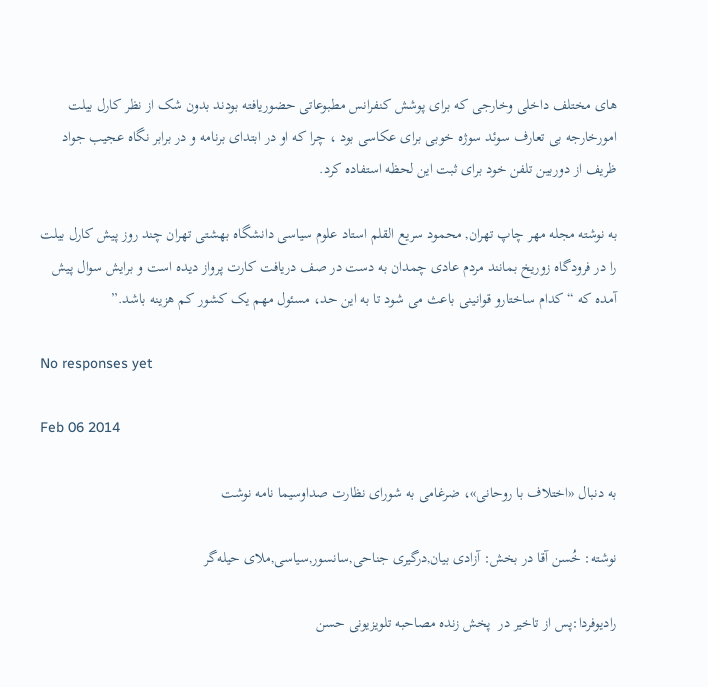های مختلف داخلی وخارجی که برای پوشش کنفرانس مطبوعاتی حضوریافته بودند بدون شک از نظر کارل بیلت امورخارجه بی تعارف سوئد سوژه خوبی برای عکاسی بود ، چرا که او در ابتدای برنامه و در برابر نگاه عجیب جواد ظریف از دوربین تلفن خود برای ثبت این لحظه استفاده کرد.

به نوشته مجله مهر چاپ تهران, محمود سریع القلم استاد علوم سیاسی دانشگاه بهشتی تهران چند روز پیش کارل بیلت را در فرودگاه زوریخ بمانند مردم عادی چمدان به دست در صف دریافت کارت پرواز دیده است و برایش سوال پیش آمده که “کدام ساختارو قوانینی باعث می شود تا به این حد، مسئول مهم یک کشور کم هزینه باشد.”

No responses yet

Feb 06 2014

به دنبال «اختلاف با روحانی»، ضرغامی به شورای نظارت صداوسیما نامه نوشت

نوشته: خُسن آقا در بخش: آزادی بیان,درگیری جناحی,سانسور,سیاسی,ملای حیله‌گر

رادیوفردا:پس از تاخیر در  پخش زنده مصاحبه تلویزیونی حسن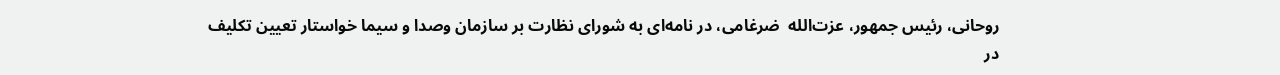روحانی، رئیس جمهور، عزت‌الله  ضرغامی، در نامه‌ای به شورای نظارت بر سازمان وصدا و سیما خواستار تعیین تکلیف در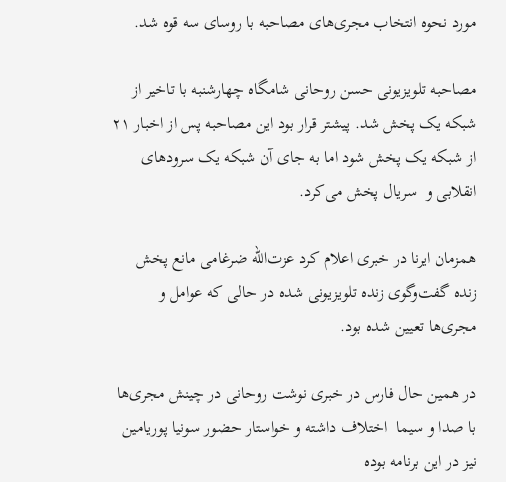مورد نحوه انتخاب مجری‌های مصاحبه با روسای سه قوه شد.

مصاحبه تلویزیونی حسن روحانی شامگاه چهارشنبه با تاخیر از شبکه یک پخش شد. پیشتر قرار بود این مصاحبه پس از اخبار ۲۱ از شبکه یک پخش شود اما به جای آن شبکه یک سرودهای انقلابی و  سریال پخش ‌می‌کرد.

همزمان ایرنا در خبری اعلام کرد عزت‌الله ضرغامی مانع پخش زنده گفت‌‌وگوی زنده تلویزیونی شده در حالی که عوامل و مجری‌ها تعیین شده بود.

در همین حال فارس در خبری نوشت روحانی در چینش مجری‌ها با صدا و سیما  اختلاف داشته و خواستار حضور سونیا پوریامین نیز در این برنامه بوده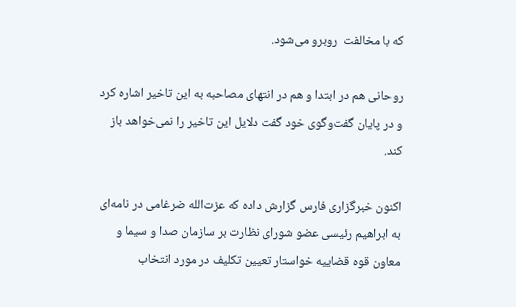که با مخالفت  روبرو می‌شود.

روحانی هم در ابتدا و هم در انتهای مصاحبه به این تاخیر اشاره کرد و در پایان گفت‌وگوی خود گفت دلایل این تاخیر را نمی‌خواهد باز کند.

اکنون خبرگزاری فارس گزارش داده که عزت‌الله ضرغامی در نامه‌ای به ابراهیم رئیسی عضو شورای نظارت بر سازمان صدا و سیما و معاون قوه قضاییه خواستار تعیین تکلیف در مورد انتخاب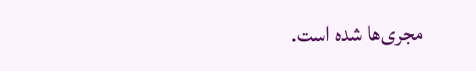مجری‌ها شده است.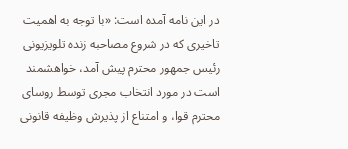در این نامه آمده است: «با توجه به اهمیت تاخیری که در شروع مصاحبه زنده تلویزیونی رئیس جمهور محترم پیش آمد، خواهشمند است در مورد انتخاب مجری توسط روسای محترم قوا، و امتناع از پذیرش وظیفه قانونی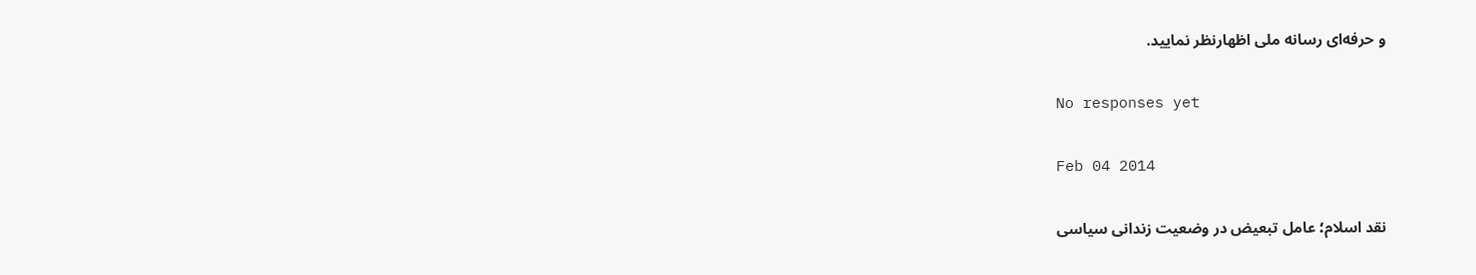و حرفه‌ای رسانه ملی اظهارنظر نمایید.

No responses yet

Feb 04 2014

نقد اسلام؛ عامل تبعیض در وضعیت زندانی سیاسی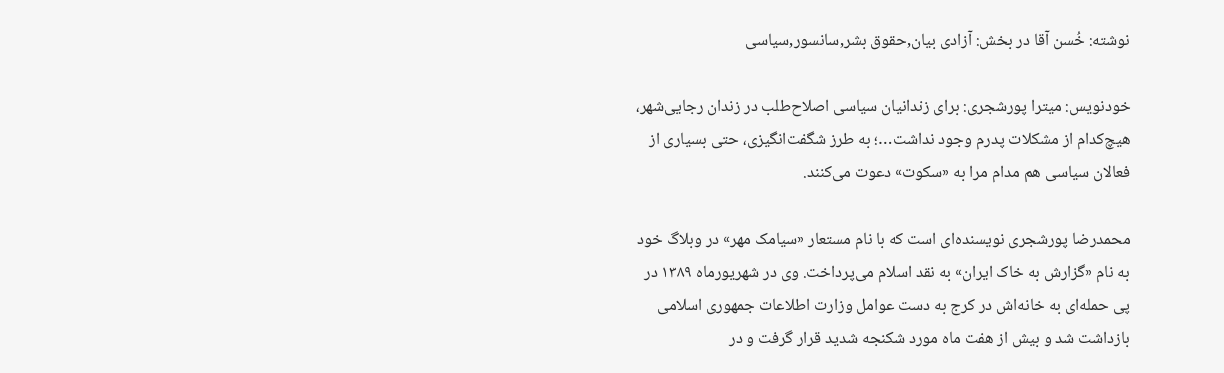نوشته: خُسن آقا در بخش: آزادی بیان,حقوق بشر,سانسور,سیاسی

خودنویس: میترا پورشجری: برای زندانیان سیاسی اصلاح‌طلب در زندان رجایی‌شهر، هیچ‌کدام از مشکلات پدرم وجود نداشت…؛ به طرز شگفت‌انگیزی، حتی بسیاری از فعالان سیاسی هم مدام مرا به «سکوت» دعوت می‌کنند.

محمدرضا پورشجری نویسنده‌ای است که با نام مستعار «سیامک مهر» در وبلاگ خود به نام «گزارش به خاک ایران» به نقد اسلام می‌پرداخت. وی در شهریورماه ۱۳۸۹ در پی حمله‌ای به خانه‌اش در کرج به دست عوامل وزارت اطلاعات جمهوری اسلامی بازداشت شد و بیش از هفت ماه مورد شکنجه شدید قرار گرفت و در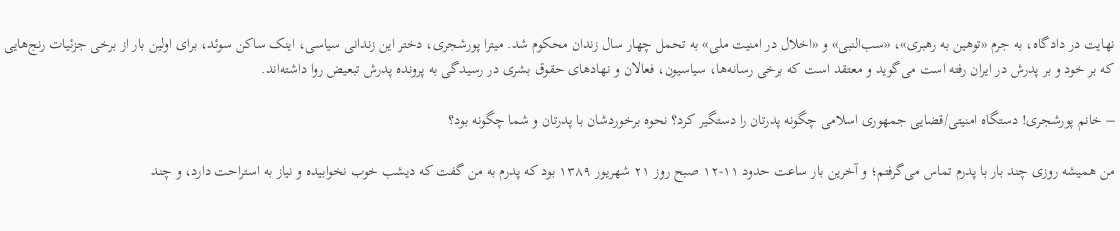نهایت در دادگاه، به جرم «توهین به رهبری»، «سب‌النبی» و «اخلال در امنیت ملی» به تحمل چهار سال زندان محکوم شد. میترا پورشجری، دختر این زندانی سیاسی، اینک ساکن سوئد، برای اولین بار از برخی جزئیات رنج‌هایی که بر خود و بر پدرش در ایران رفته است می‌گوید و معتقد است که برخی رسانه‌ها، سیاسیون، فعالان و نهادهای حقوق بشری در رسیدگی به پرونده پدرش تبعیض روا داشته‌اند.

– خانم پورشجری! دستگاه امنیتی/قضایی جمهوری اسلامی چگونه پدرتان را دستگیر کرد؟ نحوه برخوردشان با پدرتان و شما چگونه بود؟

من همیشه روزی چند بار با پدرم تماس می‌گرفتم؛ و آخرین بار ساعت حدود ۱۱-۱۲ صبح روز ۲۱ شهریور ۱۳۸۹ بود که پدرم به من گفت که دیشب خوب نخوابیده و نیاز به استراحت دارد، و چند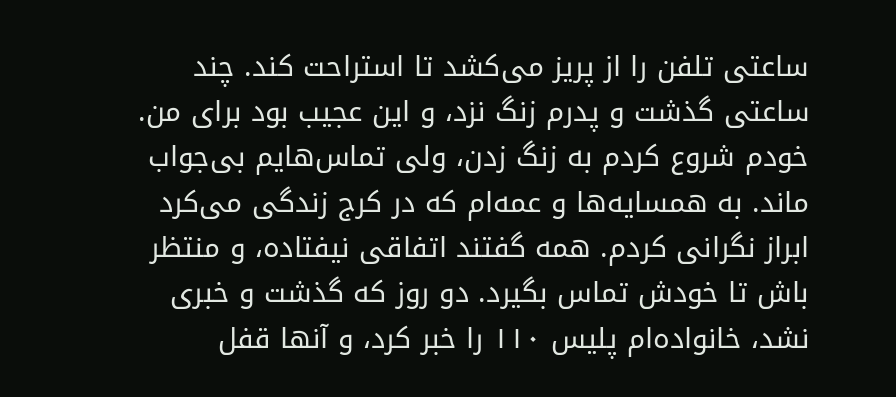ساعتی تلفن را از پریز می‌کشد تا استراحت کند. چند ساعتی گذشت و پدرم زنگ نزد، و این عجیب بود برای من. خودم شروع کردم به زنگ زدن، ولی تماس‌هایم بی‌جواب ماند. به همسایه‌ها و عمه‌ام که در کرج زندگی می‌کرد ابراز نگرانی کردم. همه گفتند اتفاقی نیفتاده، و منتظر باش تا خودش تماس بگیرد. دو روز که گذشت و خبری نشد، خانواده‌‌ام پلیس ۱۱۰ را خبر کرد، و آنها قفل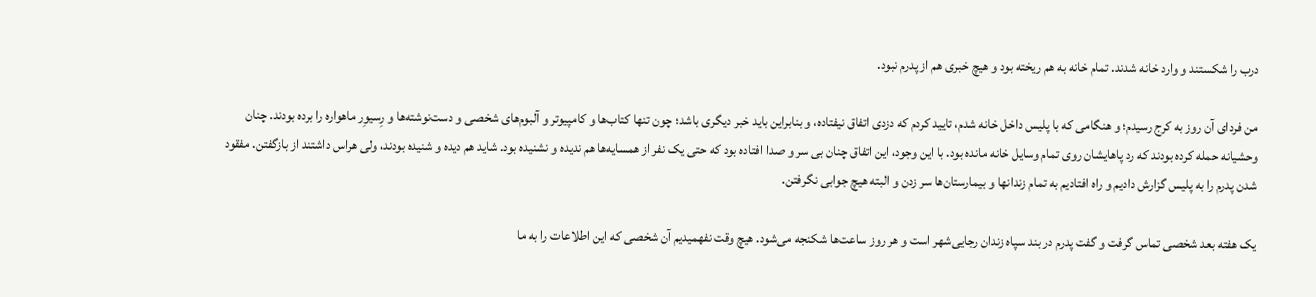درب را شکستند و وارد خانه شدند. تمام خانه به هم ریخته بود و هیچ خبری هم از پدرم نبود.

من فردای آن روز به کرج رسیدم؛ و هنگامی که با پلیس داخل خانه شدم، تایید کردم که دزدی اتفاق نیفتاده، و بنابراین باید خبر دیگری باشد؛ چون تنها کتاب‌ها و کامپیوتر و آلبوم‌های شخصی و دست‌نوشته‌ها و رِسیوِر ماهواره را برده بودند. چنان وحشیانه حمله کرده بودند که رد پاهایشان روی تمام وسایل خانه مانده بود. با این وجود، این اتفاق چنان بی سر و صدا افتاده بود که حتی یک نفر از همسایه‌ها هم ندیده و نشنیده بود. شاید هم دیده و شنیده بودند، ولی هراس داشتند از بازگفتن. مفقود شدن پدرم را به پلیس گزارش دادیم و راه افتادیم به تمام زندانها و بیمارستان‌ها سر زدن و البته هیچ جوابی نگرفتن.

یک هفته بعد شخصی تماس گرفت و گفت پدرم در بند سپاه زندان رجایی‌شهر است و هر روز ساعت‌ها شکنجه می‌شود. هیچ وقت نفهمیدیم آن شخصی که این اطلاعات را به ما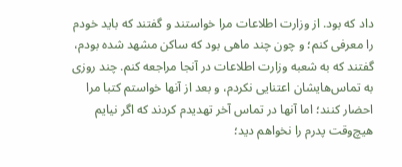داد که بود. از وزارت اطلاعات مرا خواستند و گفتند که باید خودم را معرفی کنم؛ و چون چند ماهی بود که ساکن مشهد شده بودم، گفتند که به شعبه وزارت اطلاعات در آنجا مراجعه کنم. چند روزی به تماس‌هایشان اعتنایی نکردم، و بعد از آنها خواستم کتبا مرا احضار کنند؛ اما آنها در تماس آخر تهدیدم کردند که اگر نیایم هیچ‌وقت پدرم را نخواهم دید؛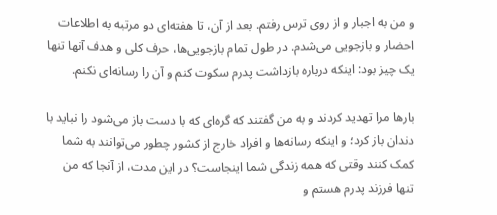و من به اجبار و از روی ترس رفتم. بعد از آن، تا هفته‌ای دو مرتبه به اطلاعات احضار و بازجویی می‌شدم. در طول تمام بازجویی‌ها، حرف کلی و هدف آنها تنها یک چیز بود: اینکه درباره بازداشت پدرم سکوت کنم و آن را رسانه‌ای نکنم.

بارها مرا تهدید کردند و به من گفتند که گره‌ای که با دست باز می‌شود را نباید با دندان باز کرد؛ و اینکه رسانه‌ها و افراد خارج از کشور چطور می‌توانند به شما کمک کنند وقتی که همه زندگی شما اینجاست؟ در این مدت، از آنجا که من تنها فرزند پدرم هستم و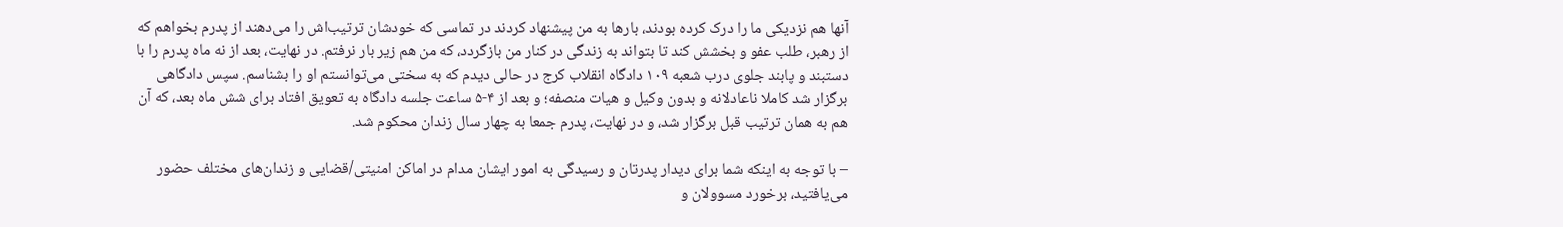آنها هم نزدیکی ما را درک کرده بودند، بارها به من پیشنهاد کردند در تماسی که خودشان ترتیب‌اش را می‌دهند از پدرم بخواهم که از رهبر، طلب عفو و بخشش کند تا بتواند به زندگی در کنار من بازگردد، که من هم زیر بار نرفتم. در نهایت، بعد از نه ماه پدرم را با دستبند و پابند جلوی درب شعبه ۱۰۹ دادگاه انقلاب کرج در حالی دیدم که به سختی می‌توانستم او را بشناسم. سپس دادگاهی برگزار شد کاملا ناعادلانه و بدون وکیل و هیات منصفه؛ و بعد از ۴-۵ ساعت جلسه دادگاه به تعویق افتاد برای شش ماه بعد، که آن هم به همان ترتیب قبل برگزار شد، و در نهایت، پدرم جمعا به چهار سال زندان محکوم شد.

– با توجه به اینکه شما برای دیدار پدرتان و رسیدگی به امور ایشان مدام در اماکن امنیتی/قضایی و زندان‌های مختلف حضور می‌یافتید، برخورد مسوولان و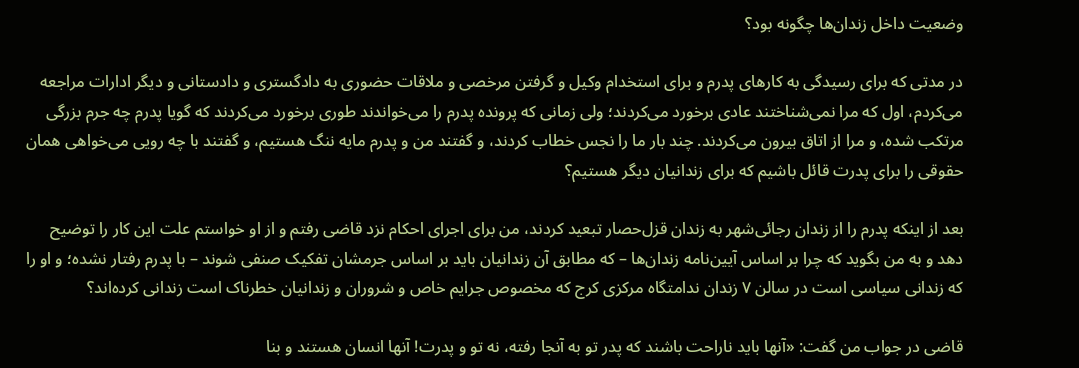وضعیت داخل زندان‌ها چگونه بود؟

در مدتی که برای رسیدگی به کارهای پدرم و برای استخدام وکیل و گرفتن مرخصی و ملاقات حضوری به دادگستری و دادستانی و دیگر ادارات مراجعه می‌کردم، اول که مرا نمی‌شناختند عادی برخورد می‌کردند؛ ولی زمانی که پرونده پدرم را می‌خواندند طوری برخورد می‌کردند که گویا پدرم چه جرم بزرگی مرتکب شده، و مرا از اتاق بیرون می‌کردند. چند بار ما را نجس خطاب کردند، و گفتند من و پدرم مایه ننگ هستیم، و گفتند با چه رویی می‌خواهی همان حقوقی را برای پدرت قائل باشیم که برای زندانیان دیگر هستیم؟

بعد از اینکه پدرم را از زندان رجائی‌شهر به زندان قزل‌حصار تبعید کردند، من برای اجرای احکام نزد قاضی رفتم و از او خواستم علت این کار را توضیح دهد و به من بگوید که چرا بر اساس آیین‌نامه زندان‌ها – که مطابق آن زندانیان باید بر اساس جرمشان تفکیک صنفی شوند – با پدرم رفتار نشده؛ و او را که زندانی سیاسی است در سالن ۷ زندان ندامتگاه مرکزی کرج که مخصوص جرایم خاص و شروران و زندانیان خطرناک است زندانی کرده‌اند؟

قاضی در جواب من گفت: «آنها باید ناراحت باشند که پدر تو به آنجا رفته، نه تو و پدرت! آنها انسان هستند و بنا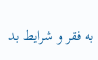به فقر و شرایط بد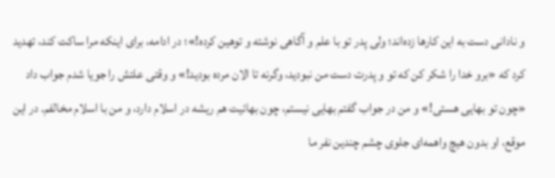و نادانی دست به این کارها زده‌اند؛ ولی پدر تو با علم و آگاهی نوشته و توهین کرده!»؛ در ادامه، برای اینکه مرا ساکت کند، تهدید کرد که «برو خدا را شکر کن که تو و پدرت دست من نبودید، وگرنه تا الان مرده بودید!» و وقتی علتش را جویا شدم جواب داد «چون تو بهایی هستی!» و من در جواب گفتم بهایی نیستم، چون بهائیت هم ریشه در اسلام دارد، و من با اسلام مخالفم. در این موقع، او بدون هیچ واهمه‌ای جلوی چشم چندین نفر ما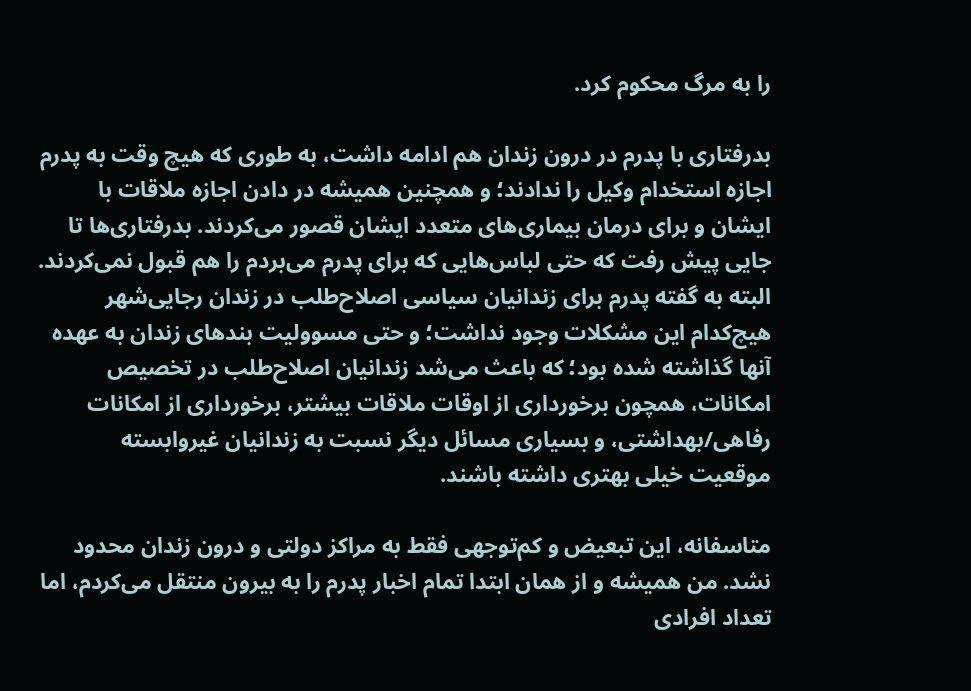را به مرگ محکوم کرد.

بدرفتاری با پدرم در درون زندان هم ادامه داشت، به طوری که هیچ وقت به پدرم اجازه استخدام وکیل را ندادند؛ و همچنین همیشه در دادن اجازه ملاقات با ایشان و برای درمان بیماری‌های متعدد ایشان قصور می‌کردند. بدرفتاری‌ها تا جایی پیش رفت که حتی لباس‌هایی که برای پدرم می‌بردم را هم قبول نمی‌کردند. البته به گفته پدرم برای زندانیان سیاسی اصلاح‌طلب در زندان رجایی‌شهر هیچ‌کدام این مشکلات وجود نداشت؛ و حتی مسوولیت بندهای زندان به عهده آنها گذاشته شده بود؛ که باعث می‌‌شد زندانیان اصلاح‌طلب در تخصیص امکانات، همچون برخورداری از اوقات ملاقات بیشتر، برخورداری از امکانات رفاهی/بهداشتی، و بسیاری مسائل دیگر نسبت به زندانیان غیروابسته موقعیت خیلی بهتری داشته باشند.

متاسفانه، این تبعیض و کم‌توجهی فقط به مراکز دولتی و درون زندان محدود نشد. من همیشه و از همان ابتدا تمام اخبار پدرم را به بیرون منتقل می‌کردم، اما تعداد افرادی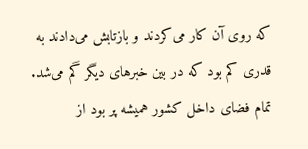که روی آن کار می‌کردند و بازتابش می‌دادند به قدری کم بود که در بین خبرهای دیگر گم می‌شد. تمام فضای داخل کشور همیشه پر بود از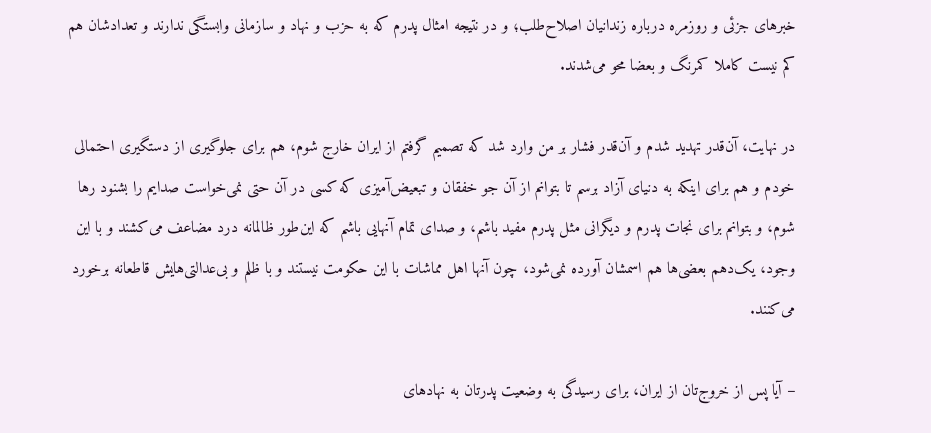خبرهای جزئی و روزمره درباره زندانیان اصلاح‌طلب؛ و در نتیجه امثال پدرم که به حزب و نهاد و سازمانی وابستگی ندارند و تعدادشان هم کم نیست کاملا کمرنگ و بعضا محو می‌شدند.

در نهایت، آن‌قدر تهدید شدم و آن‌قدر فشار بر من وارد شد که تصمیم گرفتم از ایران خارج شوم، هم برای جلوگیری از دستگیری احتمالی خودم و هم برای اینکه به دنیای آزاد برسم تا بتوانم از آن جو خفقان و تبعیض‌آمیزی که کسی در آن حتی نمی‌خواست صدایم را بشنود رها شوم، و بتوانم برای نجات پدرم و دیگرانی مثل پدرم مفید باشم، و صدای تمام آنهایی باشم که این‌طور ظالمانه درد مضاعف می‌کشند و با این وجود، یک‌دهم بعضی‌ها هم اسمشان آورده نمی‌شود، چون آنها اهل مماشات با این حکومت نیستند و با ظلم و بی‌عدالتی‌هایش قاطعانه برخورد می‌کنند.

– آیا پس از خروج‌تان از ایران، برای رسیدگی به وضعیت پدرتان به نهادهای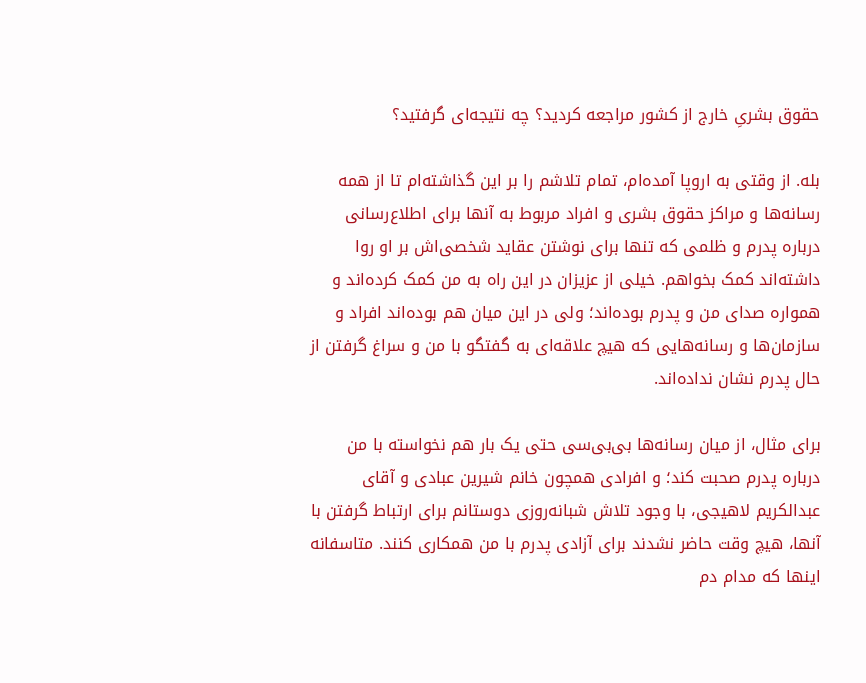حقوق بشریِ خارج از کشور مراجعه کردید؟ چه نتیجه‌ای گرفتید؟

بله. از وقتی به اروپا آمده‌ام، تمام تلاشم را بر این گذاشته‌ام تا از همه رسانه‌ها و مراکز حقوق بشری و افراد مربوط به آنها برای اطلاع‌رسانی درباره پدرم و ظلمی که تنها برای نوشتن عقاید شخصی‌اش بر او روا داشته‌اند کمک بخواهم. خیلی از عزیزان در این راه به من کمک کرده‌اند و همواره صدای من و پدرم بوده‌اند؛ ولی در این میان هم بوده‌اند افراد و سازمان‌ها و رسانه‌هایی که هیچ علاقه‌ای به گفتگو با من و سراغ گرفتن از حال پدرم نشان نداده‌اند.

برای مثال، از میان رسانه‌ها بی‌بی‌سی حتی یک بار هم نخواسته با من درباره پدرم صحبت کند؛ و افرادی همچون خانم شیرین عبادی و آقای عبدالکریم لاهیجی، با وجود تلاش شبانه‌روزی دوستانم برای ارتباط گرفتن با آنها، هیچ وقت حاضر نشدند برای آزادی پدرم با من همکاری کنند. متاسفانه اینها که مدام دم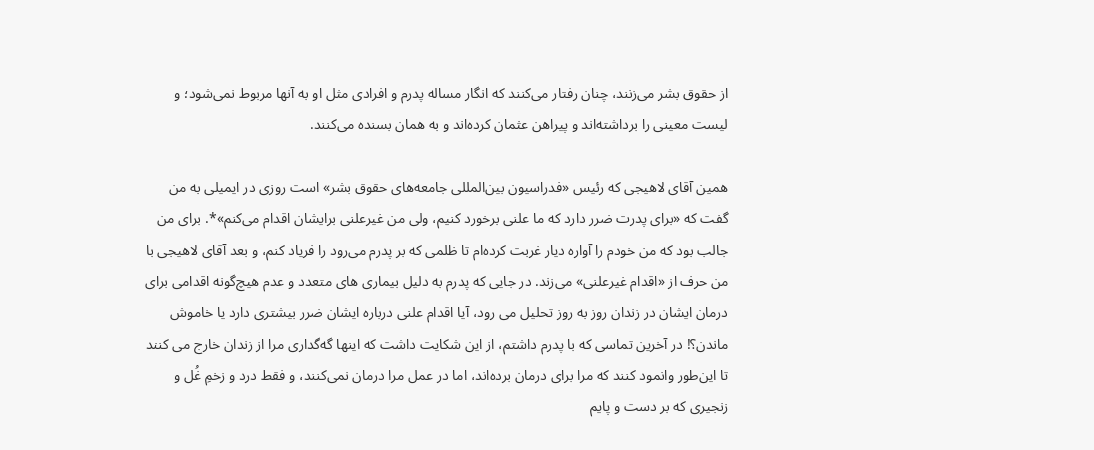از حقوق بشر می‌زنند، چنان رفتار می‌کنند که انگار مساله پدرم و افرادی مثل او به آنها مربوط نمی‌شود؛ و لیست معینی را برداشته‌اند و پیراهن عثمان کرده‌اند و به همان بسنده می‌کنند.

همین آقای لاهیجی که رئیس «فدراسیون بین‌المللی جامعه‌های حقوق بشر» است روزی در ایمیلی به من گفت که «برای پدرت ضرر دارد که ما علنی برخورد کنیم، ولی من غیرعلنی برایشان اقدام می‌کنم»*. برای من جالب بود که من خودم را آواره دیار غربت کرده‌ام تا ظلمی که بر پدرم می‌رود را فریاد کنم، و بعد آقای لاهیجی با من حرف از «اقدام غیرعلنی» می‌زند. در جایی که پدرم به دلیل بیماری های متعدد و عدم هیچ‌گونه اقدامی برای درمان ایشان در زندان روز به روز تحلیل می رود، آیا اقدام علنی درباره ایشان ضرر بیشتری دارد یا خاموش ماندن؟! در آخرین تماسی که با پدرم داشتم، از این شکایت داشت که اینها گه‌گداری مرا از زندان خارج می کنند تا این‌طور وانمود کنند که مرا برای درمان برده‌اند، اما در عمل مرا درمان نمی‌کنند، و فقط درد و زخمِ غُل و زنجیری که بر دست و پایم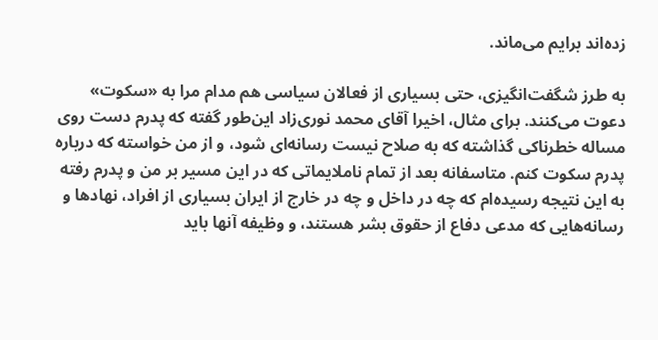زده‌اند برایم می‌ماند.

به طرز شگفت‌انگیزی، حتی بسیاری از فعالان سیاسی هم مدام مرا به «سکوت» دعوت می‌کنند. برای مثال، اخیرا آقای محمد نوری‌زاد این‌طور گفته که پدرم دست روی مساله خطرناکی گذاشته که به صلاح نیست رسانه‌ای شود، و از من خواسته که درباره پدرم سکوت کنم. متاسفانه بعد از تمام ناملایماتی که در این مسیر بر من و پدرم رفته به این نتیجه رسیده‌ام که چه در داخل و چه در خارج از ایران بسیاری از افراد، نهادها و رسانه‌هایی که مدعی دفاع از حقوق بشر هستند، و وظیفه آنها باید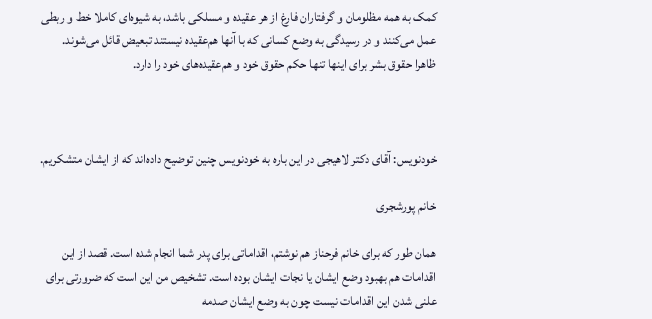کمک به همه مظلومان و گرفتاران فارغ از هر عقیده و مسلکی باشد، به شیوه‌ای کاملا خط و ربطی عمل می‌کنند و در رسیدگی به وضع کسانی که با آنها هم‌عقیده نیستند تبعیض قائل می‌شوند. ظاهرا حقوق بشر برای اینها تنها حکم حقوق خود و هم‌عقیده‌های خود را دارد.



خودنویس: آقای دکتر لاهیجی در این باره به خودنویس چنین توضیح داده‌اند که از ایشان متشکریم.

خانم پورشجری

همان طور که برای خانم فرحناز هم نوشتم، اقداماتی برای پدر شما انجام شده است. قصد از این اقدامات هم بهبود وضع ایشان یا نجات ایشان بوده است. تشخیص من این است که ضرورتی برای علنی شدن این اقدامات نیست چون به وضع ایشان صدمه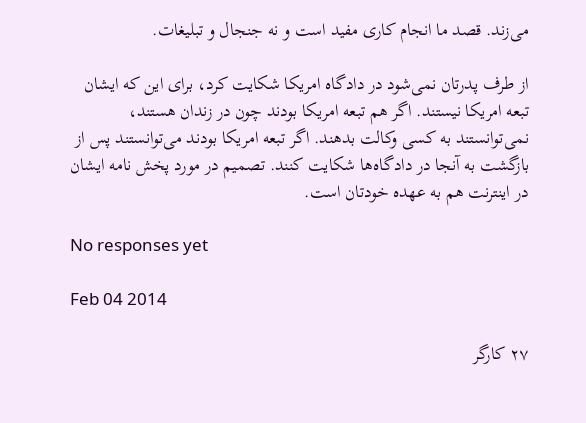می‌زند. قصد ما انجام کاری مفید است و نه جنجال و تبلیغات.

از طرف پدرتان نمی‌شود در دادگاه امریکا شکایت کرد، برای این که ایشان تبعه امریکا نیستند. اگر هم تبعه امریکا بودند چون در زندان هستند، نمی‌توانستند به کسی وکالت بدهند. اگر تبعه امریکا بودند می‌توانستند پس از بازگشت به آنجا در دادگاه‌ها شکایت کنند. تصمیم در مورد پخش نامه ایشان در اینترنت هم به عهده خودتان است.

No responses yet

Feb 04 2014

۲۷ کارگر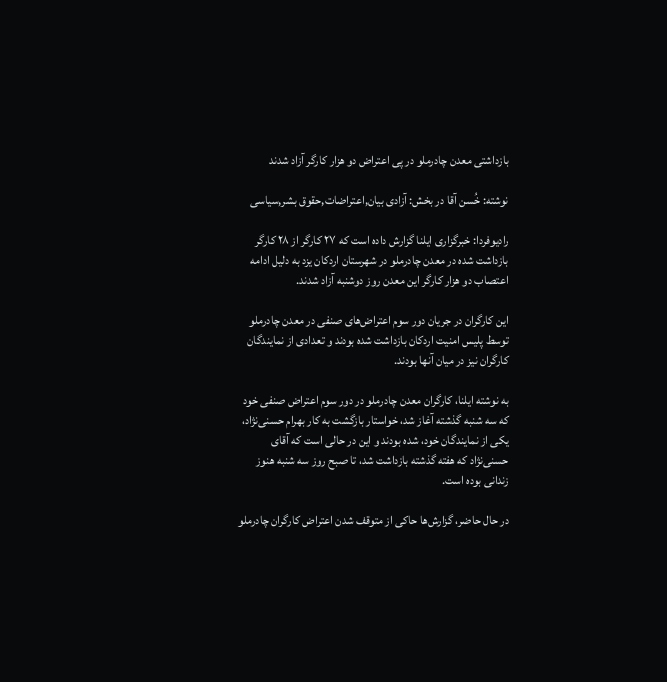بازداشتی معدن چادرملو در پی اعتراض دو هزار کارگر آزاد شدند

نوشته: خُسن آقا در بخش: آزادی بیان,اعتراضات,حقوق بشر,سیاسی

رادیوفردا: خبرگزاری ایلنا گزارش داده است که ۲۷ کارگر از ۲۸ کارگر بازداشت شده در معدن چادرملو در شهرستان اردکان یزد به دلیل ادامه اعتصاب دو هزار کارگر این معدن روز دوشنبه آزاد شدند.

این کارگران در جریان دور سوم اعتراض‌های صنفی در معدن چادرملو توسط پلیس امنیت اردکان بازداشت شده بودند و تعدادی از نمایندگان کارگران نیز در میان آنها بودند.

به نوشته ایلنا، کارگران معدن چادرملو در دور سوم اعتراض صنفی خود که سه شنبه گذشته آغاز شد، خواستار بازگشت به کار بهرام حسنی‌نژاد، يکی از نمايندگان خود، شده بودند و این در حالی است که آقای حسنی‌نژاد که هفته گذشته بازداشت شد،‌ تا صبح روز سه شنبه هنوز زندانی بوده است.

در حال حاضر، گزارش‌ها حاکی از متوقف شدن اعتراض کارگران چادرملو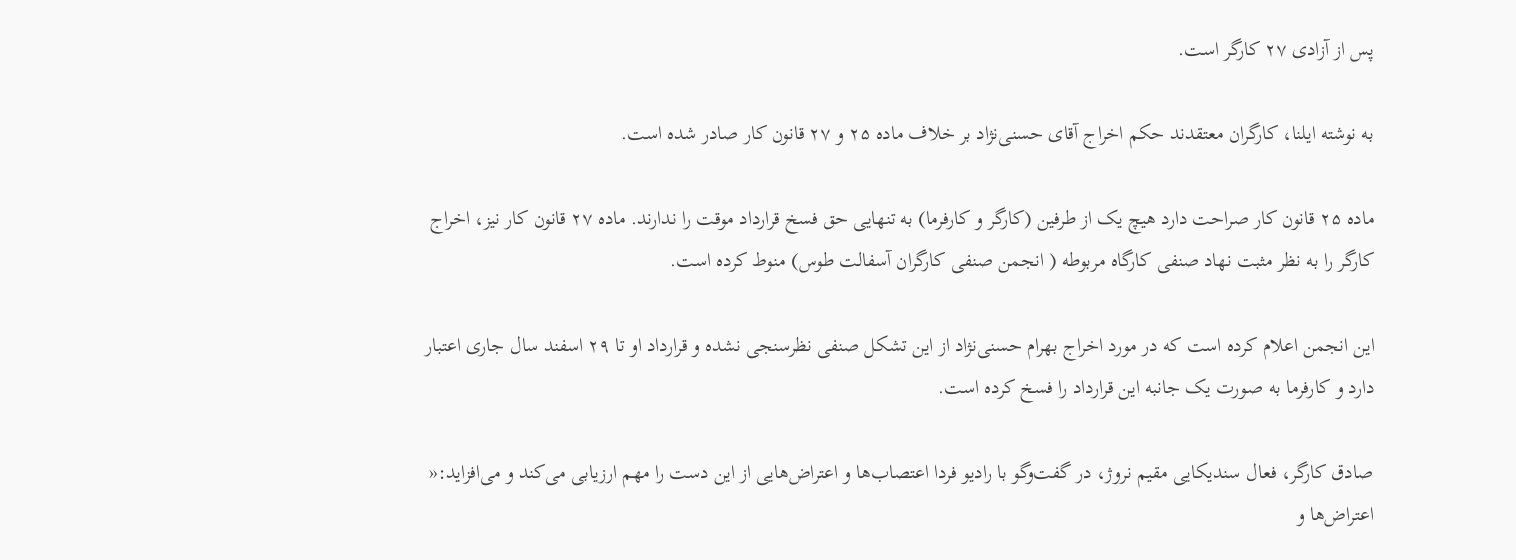پس از آزادی ۲۷ کارگر است.

به نوشته ايلنا، کارگران معتقدند حکم اخراج آقای حسنی‌نژاد بر خلاف ماده ۲۵ و ۲۷ قانون کار صادر شده است.

ماده ۲۵ قانون کار صراحت دارد هيچ يک از طرفين (کارگر و کارفرما) به تنهايی حق فسخ قرارداد موقت را ندارند. ماده ۲۷ قانون کار نيز، اخراج کارگر را به نظر مثبت نهاد صنفی کارگاه مربوطه ( انجمن صنفی کارگران آسفالت طوس) منوط کرده است.

این انجمن اعلام کرده است که در مورد اخراج بهرام حسنی‌نژاد از این تشکل صنفی نظرسنجی نشده و قرارداد او تا ۲۹ اسفند سال جاری اعتبار دارد و کارفرما به صورت يک جانبه اين قرارداد را فسخ کرده است.

صادق کارگر، فعال سندیکایی مقیم نروژ، در گفت‌وگو با رادیو فردا اعتصاب‌ها و اعتراض‌هایی از این دست را مهم ارزیابی می‌کند و می‌افزاید:« اعتراض‌ها و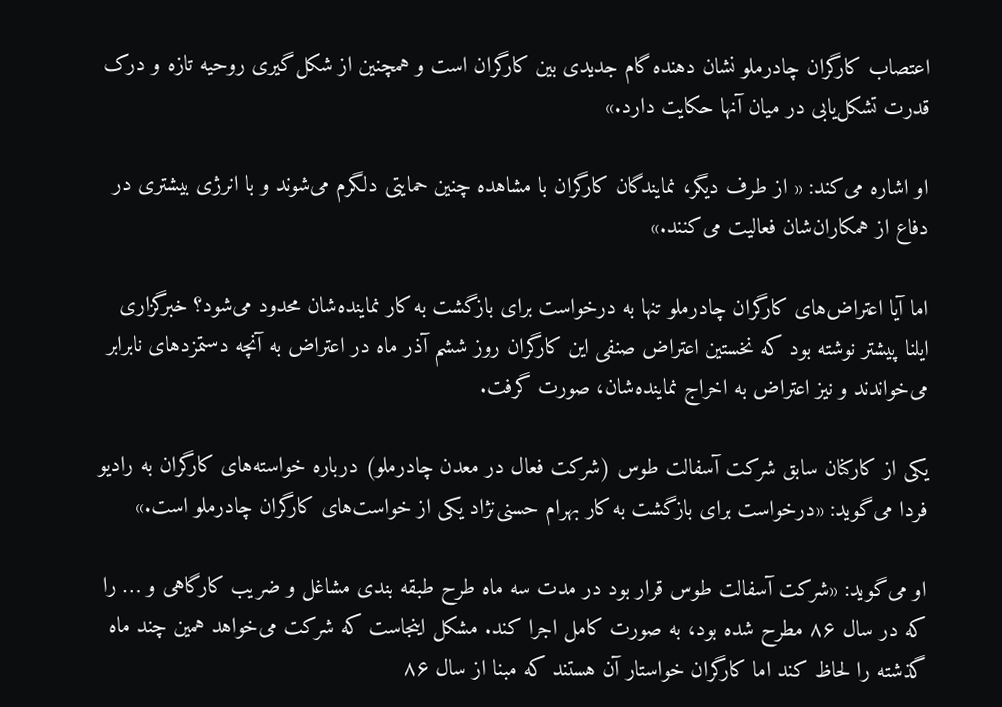اعتصاب کارگران چادرملو نشان دهنده گام جدیدی بین کارگران است و همچنین از شکل‌گیری روحیه تازه و درک قدرت تشکل‌یابی در میان آنها حکایت دارد.»

او اشاره می‌کند: « از طرف دیگر،‌ نمایندگان کارگران با مشاهده چنین حمایتی دلگرم می‌شوند و با انرژی بیشتری در دفاع از همکاران‌شان فعالیت می‌کنند.»

اما آیا اعتراض‌های کارگران چادرملو تنها به درخواست برای بازگشت به کار نماینده‌شان محدود می‌شود؟ خبرگزاری ایلنا پیشتر نوشته بود که نخستين اعتراض صنفی اين کارگران روز ششم آذر ماه در اعتراض به آنچه دستمزدهای نابرابر می‌خواندند و نيز اعتراض به اخراج نماينده‌شان، صورت گرفت.

یکی از کارکنان سابق شرکت آسفالت طوس (شرکت فعال در معدن چادرملو) درباره خواسته‌های کارگران به رادیو فردا می‌گوید: «درخواست برای بازگشت به کار بهرام حسنی‌نژاد یکی از خواست‌های کارگران چادرملو است.»

او می‌گوید: «شرکت آسفالت طوس قرار بود در مدت سه ماه طرح طبقه بندی مشاغل و ضریب کارگاهی و … را که در سال ۸۶ مطرح شده بود،‌ به صورت کامل اجرا کند. مشکل اینجاست که شرکت می‌خواهد همین چند ماه گذشته را لحاظ کند اما کارگران خواستار آن هستند که مبنا از سال ۸۶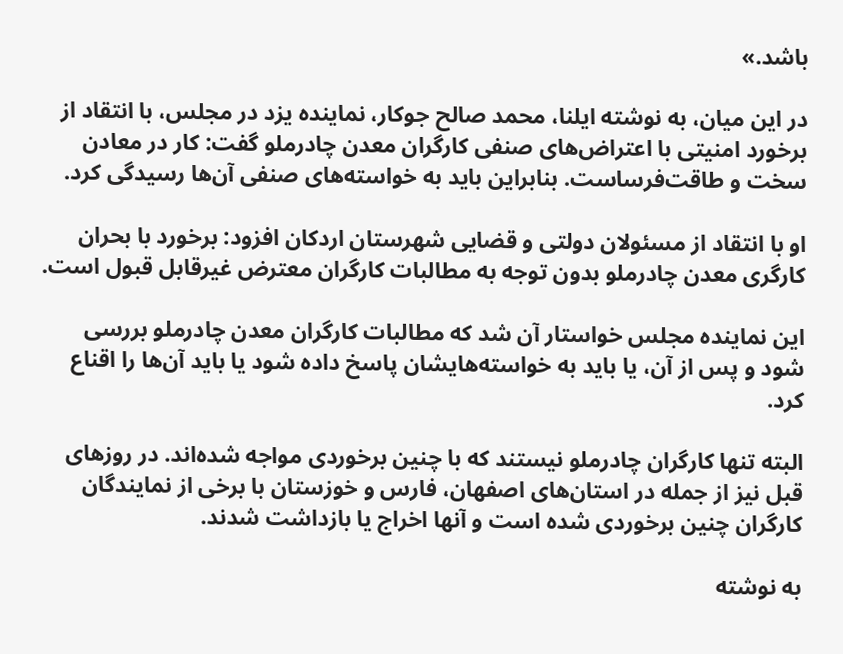باشد.»

در این میان،‌ به نوشته ایلنا،‌ محمد صالح جوکار، نماینده یزد در مجلس، با انتقاد از برخورد امنیتی با اعتراض‌های صنفی کارگران معدن چادرملو گفت: کار در معادن سخت و طاقت‌فرساست. بنابراین باید به خواسته‌های صنفی آن‌ها رسیدگی کرد.

او با انتقاد از مسئولان دولتی و قضایی شهرستان اردکان افزود: برخورد با بحران کارگری معدن چادرملو بدون توجه به مطالبات کارگران معترض غیرقابل قبول است.

این نماینده مجلس خواستار آن شد که مطالبات کارگران معدن چادرملو بررسی شود و پس از آن، یا باید به خواسته‌‌هایشان پاسخ داده شود یا باید آن‌ها را اقناع کرد.

البته تنها کارگران چادرملو نیستند که با چنین برخوردی مواجه شده‌اند. در روزهای قبل نیز از جمله در استان‌های اصفهان، فارس و خوزستان با برخی از نمایندگان کارگران چنین برخوردی شده است و آنها اخراج یا بازداشت شدند.

به نوشته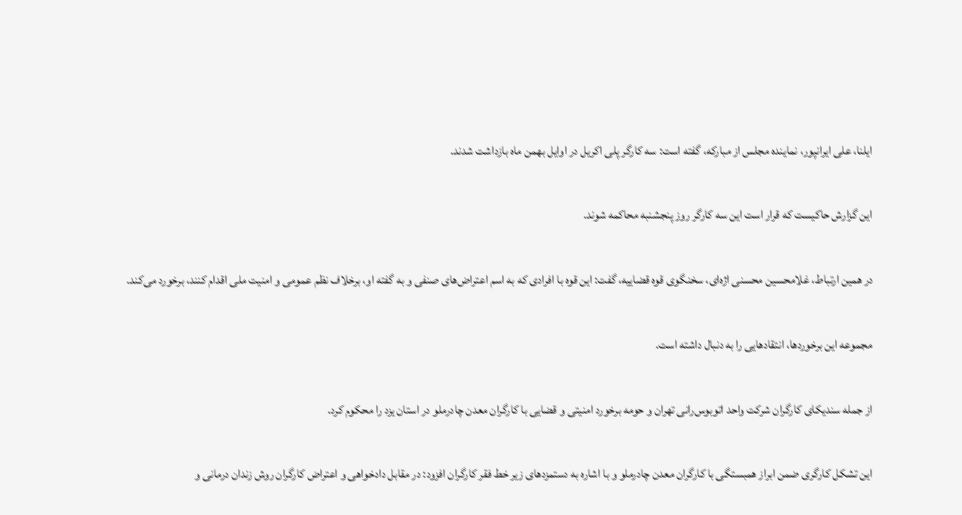ایلنا،‌ علی ایرانپور، نماینده مجلس از مبارکه، گفته است: سه کارگر پلی اکریل در اوایل بهمن ماه بازداشت شدند.

این گزارش حاکیست که قرار است این سه کارگر روز پنجشنبه محاکمه شوند.

در همین ارتباط،‌ غلامحسین محسنی اژه‌ای، سخنگوی قوه قضاییه، گفت: این قوه با افرادی که به اسم اعتراض‌های صنفی و به گفته او، برخلاف نظم عمومی و امنیت ملی اقدام کنند،‌ برخورد می‌کند.

مجموعه این برخوردها،‌ انتقادهایی را به دنبال داشته است.

از جمله سندیکای کارگران شرکت واحد اتوبوس‌رانی تهران و حومه برخورد امنيتی و قضايی با کارگران معدن چادرملو در استان يزد را محکوم کرد.

اين تشکل کارگری ضمن ابراز همبستگی با کارگران معدن چادرملو و با اشاره به دستمزدهای زير خط فقر کارگران افزود: در مقابل دادخواهی و اعتراض کارگران روش زندان درمانی و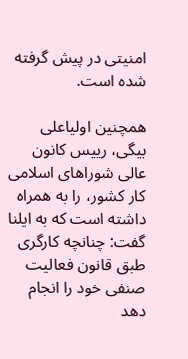امنيتی در پيش گرفته شده است.

همچنین اولیا‌علی بیگی، رییس کانون عالی شوراهای اسلامی کار کشور، را به همراه داشته است که به ایلنا گفت: چنانچه کارگری طبق قانون فعالیت صنفی خود را انجام دهد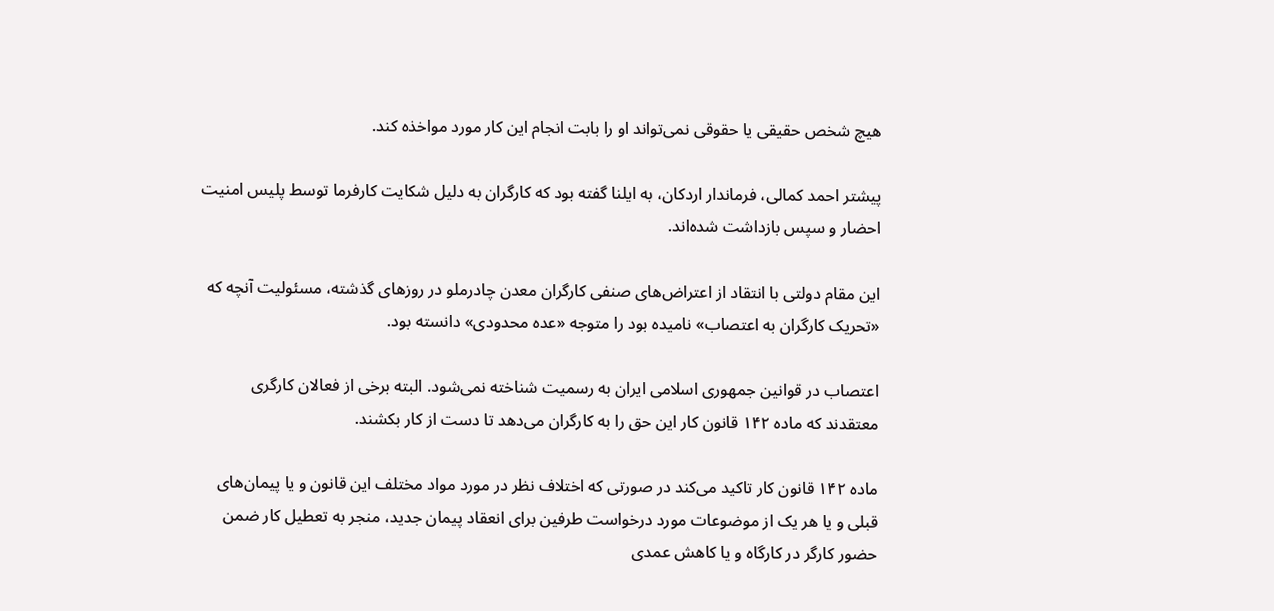هیچ شخص حقیقی یا حقوقی نمی‌تواند او را بابت انجام این کار مورد مواخذه کند.

پیشتر احمد کمالی،‌ فرماندار اردکان، به ایلنا گفته بود که کارگران به دلیل شکایت کارفرما توسط پلیس امنیت احضار و سپس بازداشت شده‌اند.

اين مقام دولتی با انتقاد از اعتراض‌های صنفی کارگران معدن چادرملو در روزهای گذشته، مسئولیت آنچه که «تحريک کارگران به اعتصاب» ناميده بود را متوجه «عده محدودی» دانسته بود.

اعتصاب در قوانين جمهوری اسلامی ايران به رسميت شناخته نمی‌شود. البته برخی از فعالان کارگری معتقدند که ماده ۱۴۲ قانون کار این حق را به کارگران می‌دهد تا دست از کار بکشند.

ماده ۱۴۲ قانون کار تاکید می‌کند در صورتی که اختلاف نظر در مورد مواد مختلف این قانون و یا پیمان‌های قبلی و یا هر یک از موضوعات مورد درخواست طرفین برای‌ انعقاد پیمان جدید، منجر به تعطیل کار ضمن حضور کارگر در کارگاه و یا کاهش عمدی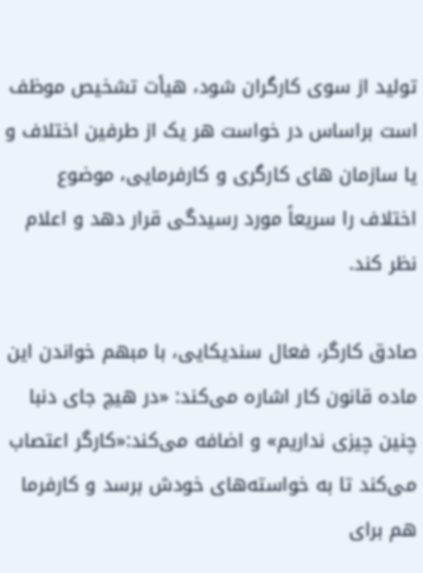تولید از سوی کارگران شود، هیأت تشخیص موظف است بر‌اساس در خواست هر یک از طرفین اختلاف و یا سازمان های کارگری و کارفرمایی، موضوع اختلاف را سریعاً مورد رسیدگی قرار دهد و اعلام نظر کند.

صادق کارگر، ‌فعال سندیکایی،‌ با مبهم خواندن این ماده قانون کار اشاره می‌کند: «در هیچ جای دنبا چنین چیزی نداریم» و اضافه می‌کند:«کارگر اعتصاب می‌کند تا به خواسته‌های خودش برسد و کارفرما هم برای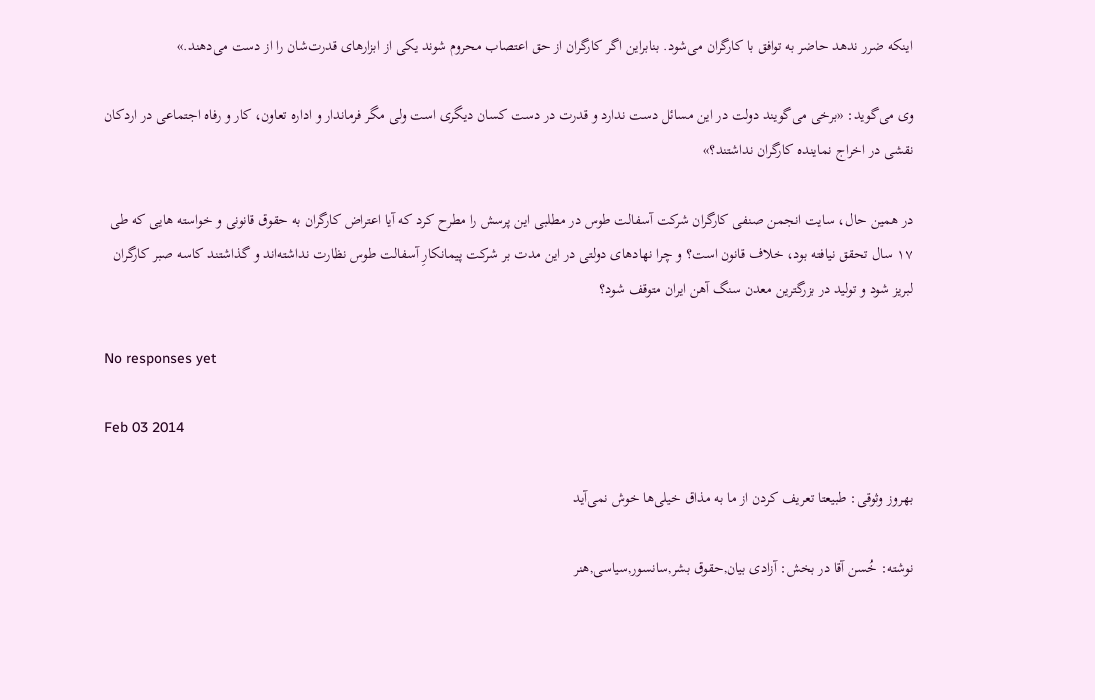اینکه ضرر ندهد حاضر به توافق با کارگران می‌شود. بنابراین اگر کارگران از حق اعتصاب محروم شوند یکی از ابزارهای قدرت‌شان را از دست می‌دهند.»

وی می‌گوید: «برخی می‌گویند دولت در این مسائل دست ندارد و قدرت در دست کسان دیگری است ولی مگر فرماندار و اداره تعاون،‌ کار و رفاه اجتماعی در اردکان نقشی در اخراج نماینده کارگران نداشتند؟»

در همین حال، سایت انجمن صنفی کارگران شرکت آسفالت طوس در مطلبی این پرسش را مطرح کرد که آیا اعتراض کارگران به حقوق قانونی و خواسته هایی که طی ۱۷ سال تحقق نیافته بود،‌ خلاف قانون است؟ و چرا نهادهای دولتی در این مدت بر شرکت پیمانکارِ آسفالت طوس نظارت نداشته‌اند و گذاشتند کاسه صبر کارگران لبریز شود و تولید در بزرگترین معدن سنگ آهن ایران متوقف شود؟

No responses yet

Feb 03 2014

بهروز وثوقی: طبیعتا تعریف کردن از ما به مذاق خیلی‌ها خوش نمی‌آید

نوشته: خُسن آقا در بخش: آزادی بیان,حقوق بشر,سانسور,سیاسی,هنر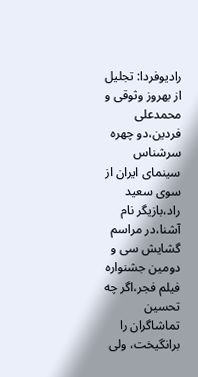رادیوفردا: تجليل از بهروز وثوقی و محمدعلی فردين،دو چهره سرشناس سينمای ايران از سوی سعيد راد،بازيگر نام آشنا،در مراسم گشايش سی و دومين جشنواره فيلم فجر،اگر چه تحسين تماشاگران را برانگيخت، ولی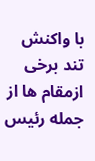با واکنش تند برخی ازمقام ها از جمله رئيس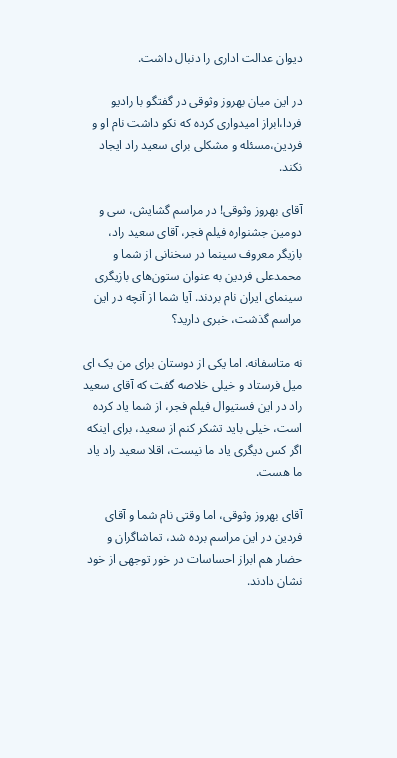ديوان عدالت اداری را دنبال داشت.

در اين ميان بهروز وثوقی در گفتگو با رادیو فردا،ابراز اميدواری کرده که نکو داشت نام او و فردين،مسئله و مشکلی برای سعيد راد ايجاد نکند.

آقای بهروز وثوقی! در مراسم گشایش، سی و دومین جشنواره فیلم فجر، آقای سعید راد، بازیگر معروف سینما در سخنانی از شما و محمدعلی فردین به عنوان ستون‌های بازیگری سینمای ایران نام بردند. آیا شما از آنچه در این مراسم گذشت، خبری دارید؟

نه متاسفانه. اما یکی از دوستان برای من یک‌ ای میل فرستاد و خیلی خلاصه گفت که آقای سعید راد در این فستیوال فیلم فجر، از شما یاد کرده‌ است، خیلی باید تشکر کنم از سعید، برای اینکه اگر کس دیگری یاد ما نیست، اقلا سعید راد یاد ما هست.

آقای بهروز وثوقی، اما وقتی نام شما و آقای فردین در این مراسم برده شد، تماشاگران و حضار هم ابراز احساسات در خور توجهی از خود نشان دادند.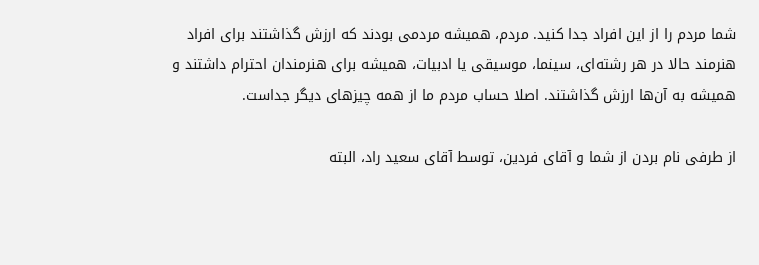شما مردم را از این افراد جدا کنید. مردم، همیشه مردمی بودند که ارزش گذاشتند برای افراد هنرمند حالا در هر رشته‌ای، سینما، موسیقی یا ادبیات، همیشه برای هنرمندان احترام داشتند و همیشه به آن‌ها ارزش گذاشتند. اصلا حساب مردم ما از همه چیزهای دیگر جداست.

از طرفی نام بردن از شما و آقای فردین، توسط آقای سعید راد، البته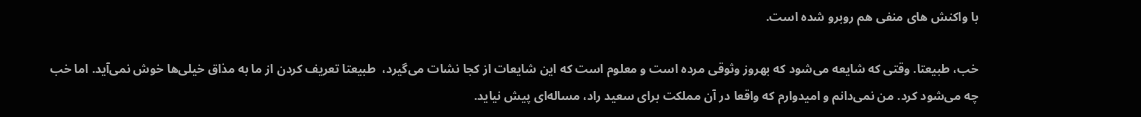با واکنش های منفی هم روبرو شده است.

خب، طبیعتا. وقتی که شایعه می‌شود که بهروز وثوقی مرده است و معلوم است که این شایعات از کجا نشات می‌گیرد، ‌ طبیعتا تعریف کردن از ما به مذاق خیلی‌ها خوش نمی‌آید. اما خب چه می‌شود کرد. من نمی‌دانم و امیدوارم که واقعا در آن مملکت برای سعید راد، مساله‌ای پیش نیاید.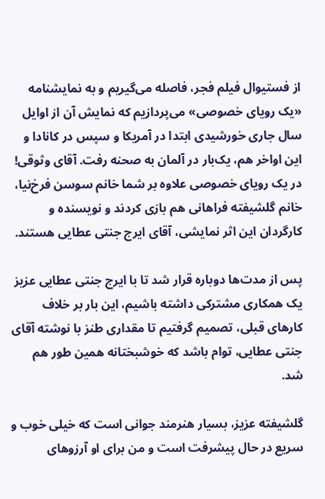از فستیوال فیلم فجر، فاصله می‌گیریم و به نمایشنامه «یک رویای خصوصی» می‌پردازیم که نمایش آن از اوایل سال جاری خورشیدی ابتدا در آمریکا و سپس در کانادا و این اواخر هم، یک‌بار در آلمان به صحنه رفت. آقای وثوقی! در یک رویای خصوصی علاوه بر شما خانم سوسن فرخ‌نیا، خانم گلشیفته فراهانی هم بازی کردند و نویسنده و کارگردان این اثر نمایشی، آقای ایرج جنتی عطایی هستند.

پس از مدت‌ها دوباره قرار شد تا با ایرج جنتی عطایی عزیز یک همکاری مشترکی داشته باشیم، این بار بر خلاف کارهای قبلی، تصمیم گرفتیم تا مقداری طنز با نوشته آقای جنتی عطایی، توام باشد که خوشبختانه همین طور هم شد.

گلشیفته عزیز، بسیار هنرمند جوانی است که خیلی خوب و سریع در حال پیشرفت است و من برای او آرزوهای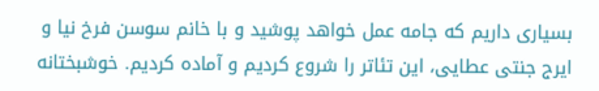بسیاری داریم که جامه عمل خواهد پوشید و با خانم سوسن فرخ نیا و ایرج جنتی عطایی، این تئا‌تر را شروع کردیم و آماده کردیم. خوشبختانه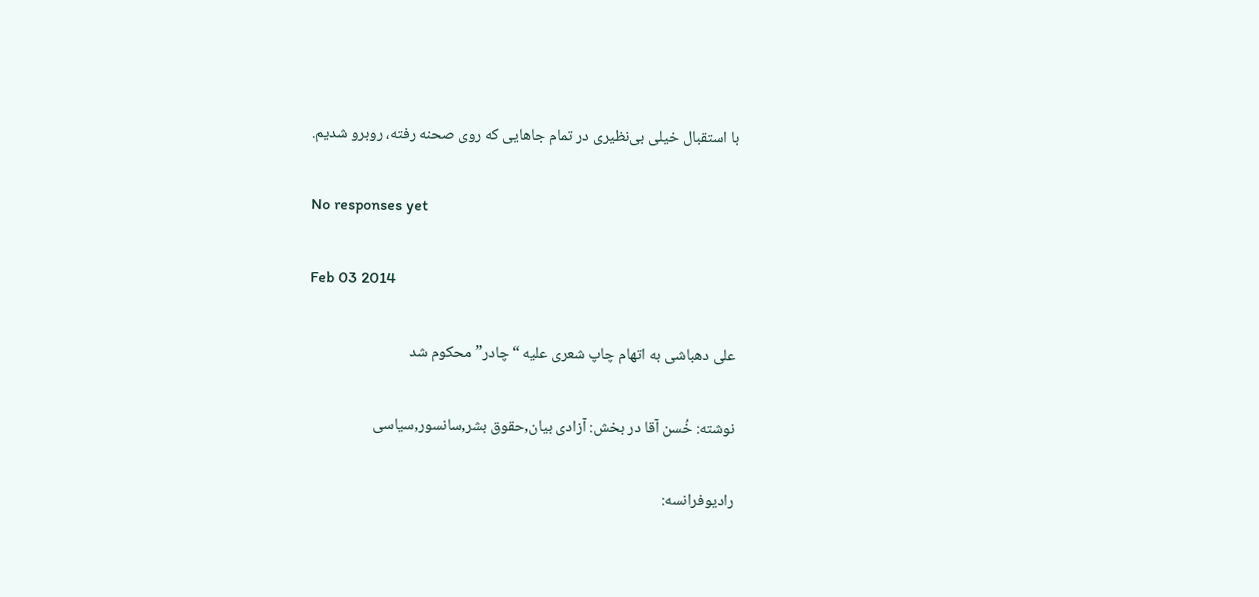با استقبال خیلی بی‌نظیری در تمام جاهایی که روی صحنه رفته، ‌روبرو شدیم.

No responses yet

Feb 03 2014

علی دهباشی به اتهام چاپ شعری علیه “چادر” محکوم شد

نوشته: خُسن آقا در بخش: آزادی بیان,حقوق بشر,سانسور,سیاسی

رادیوفرانسه: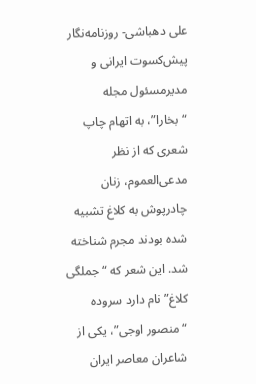علی دهباشی- روزنامه‌نگار پیش‌کسوت ایرانی و مدیرمسئول مجله “بخارا”، به اتهام چاپ شعری که از نظر مدعی‌العموم، زنان چادرپوش به کلاغ تشبیه شده بودند مجرم شناخته شد. این شعر که “جملگی کلاغ” نام دارد سروده “منصور اوجی”، یکی از شاعران معاصر ایران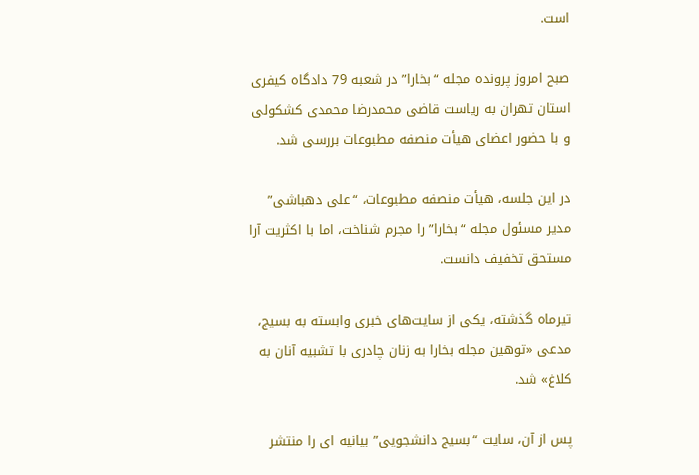است.

صبح امروز پرونده‌ مجله “بخارا” در شعبه 79 دادگاه کیفری استان تهران به ریاست قاضی محمدرضا محمدی کشکولی و با حضور اعضای هیأت منصفه مطبوعات بررسی شد.

در این جلسه، هیأت منصفه مطبوعات، “علی دهباشی” مدیر مسئول مجله “بخارا” را مجرم شناخت، اما با اکثریت آرا مستحق تخفیف دانست.

تیرماه گذشته، یکی از سایت‌های خبری وابسته به بسیج، مدعی «توهین مجله بخارا به زنان چادری با تشبیه آنان به کلاغ» شد.

پس از آن، سایت “بسیج دانشجویی” بیانیه ای را منتشر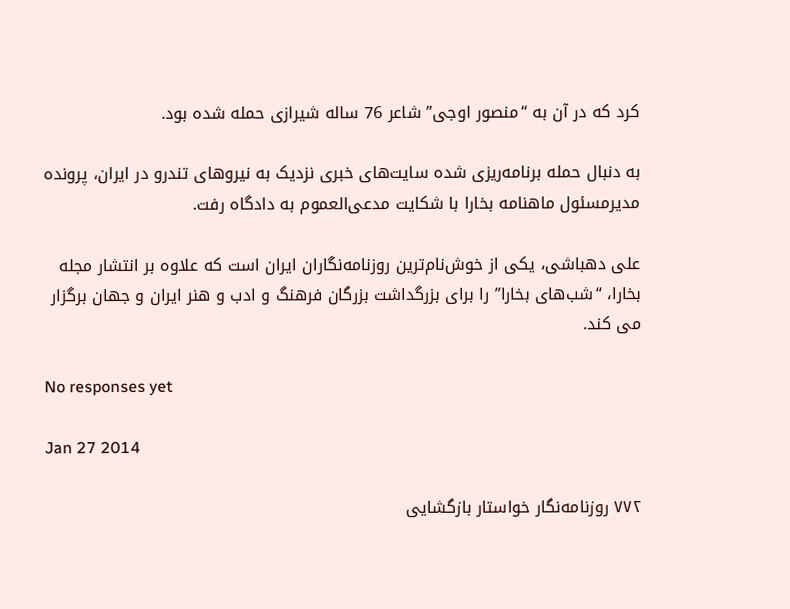کرد که در آن به “منصور اوجی” شاعر 76 ساله شیرازی حمله شده بود.

به دنبال حمله برنامه‌ریزی شده سایت‌های خبری نزدیک به نیروهای تندرو در ایران، پرونده مدیرمسئول ماهنامه بخارا با شکایت مدعی‌العموم به دادگاه رفت.

علی دهباشی، یکی از خوش‌نام‌ترین روزنامه‌نگاران ایران است که علاوه بر انتشار مجله بخارا، “شب‌های بخارا” را برای بزرگداشت بزرگان فرهنگ و ادب و هنر ایران و جهان برگزار می کند.

No responses yet

Jan 27 2014

۷۷۲ روزنامه‌نگار خواستار بازگشایی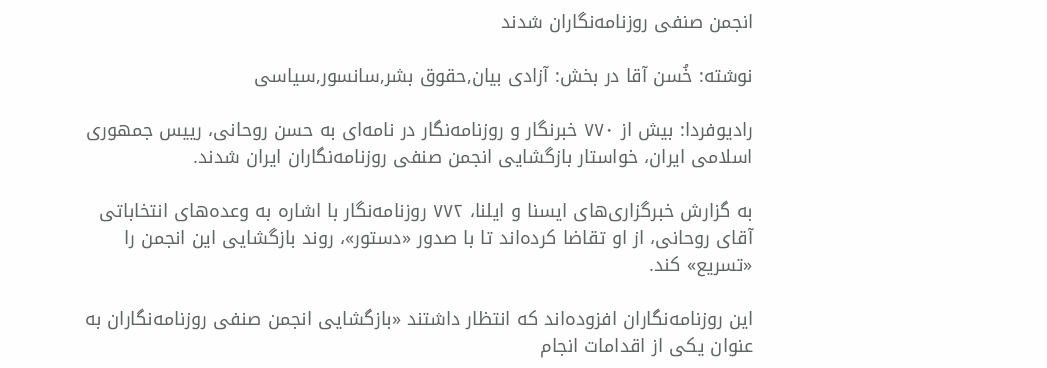انجمن صنفی روزنامه‌نگاران شدند

نوشته: خُسن آقا در بخش: آزادی بیان,حقوق بشر,سانسور,سیاسی

رادیوفردا: بيش از ۷۷۰ خبرنگار و روزنامه‌نگار در نامه‌ای به حسن روحانی، ریيس جمهوری اسلامی ايران، خواستار بازگشايی انجمن صنفی روزنامه‌نگاران ايران شدند.

به گزارش خبرگزاری‌های ايسنا و ايلنا، ۷۷۲ روزنامه‌نگار با اشاره به وعده‌های انتخاباتی آقای روحانی، از او تقاضا کرده‌اند تا با صدور «دستور»، روند بازگشايی اين انجمن را «تسريع» کند.

اين روزنامه‌نگاران افزوده‌اند که انتظار داشتند «بازگشايی انجمن صنفی روزنامه‌نگاران به عنوان يکی از اقدامات انجام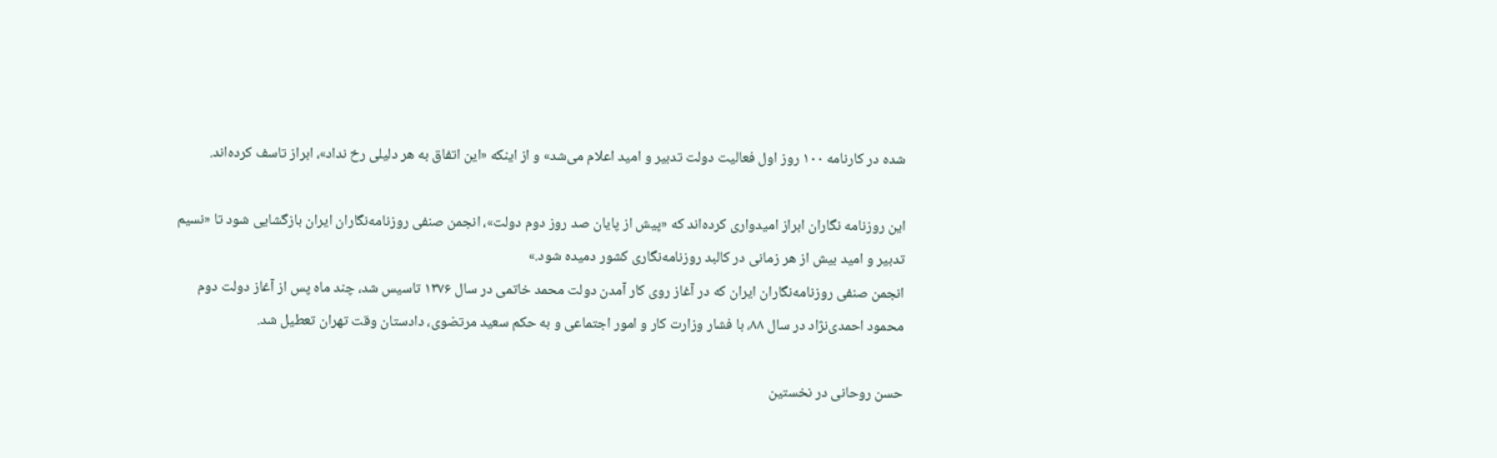شده در کارنامه ۱۰۰ روز اول فعاليت دولت تدبير و اميد اعلام می‌شد» و از اينکه «اين اتفاق به هر دليلی رخ نداد»، ابراز تاسف کرده‌اند.

این روزنامه نگاران ابراز اميدواری کرده‌اند که «پيش از پايان صد روز دوم دولت»، انجمن صنفی روزنامه‌نگاران ايران بازگشايی شود تا «نسيم تدبير و اميد بيش از هر زمانی در کالبد روزنامه‌نگاری کشور دميده شود.»
انجمن صنفی روزنامه‌نگاران ايران که در آغاز روی کار آمدن دولت محمد خاتمی در سال ۱۳۷۶ تاسيس شد، چند ماه پس از آغاز دولت دوم محمود احمدی‌نژاد در سال ۸۸، با فشار وزارت کار و امور اجتماعی و به حکم سعيد مرتضوی، دادستان وقت تهران تعطيل شد.

حسن روحانی در نخستين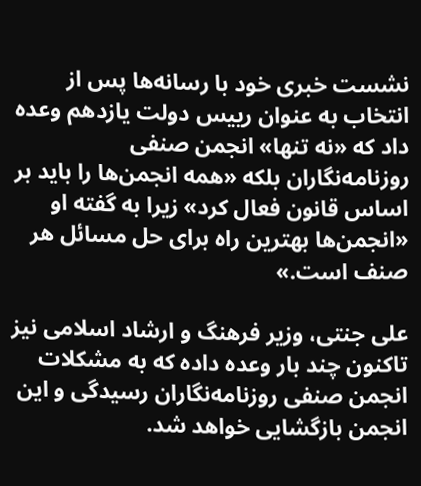نشست خبری خود با رسانه‌ها پس از انتخاب به عنوان ریيس دولت يازدهم وعده داد که «نه تنها» انجمن صنفی روزنامه‌نگاران بلکه «همه انجمن‌ها را بايد بر اساس قانون فعال کرد» زيرا به گفته او «انجمن‌ها بهترين راه برای حل مسائل هر صنف است.»

علی جنتی، وزير فرهنگ و ارشاد اسلامی نيز تاکنون چند بار وعده داده که به مشکلات انجمن صنفی روزنامه‌نگاران رسيدگی و اين انجمن بازگشايی خواهد شد.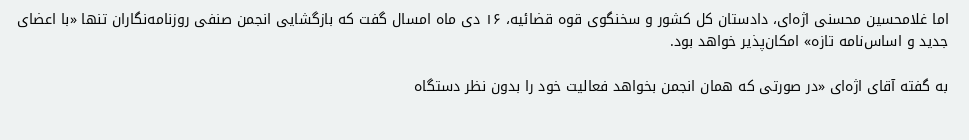اما غلامحسين محسنی اژه‌ای، دادستان کل کشور و سخنگوی قوه قضائيه، ۱۶ دی ماه امسال گفت که بازگشايی انجمن صنفی روزنامه‌نگاران تنها «با اعضای جديد و اساس‌نامه تازه» امکان‌پذير خواهد بود.

به گفته آقای اژه‌ای «در صورتی که همان انجمن بخواهد فعاليت خود را بدون نظر دستگاه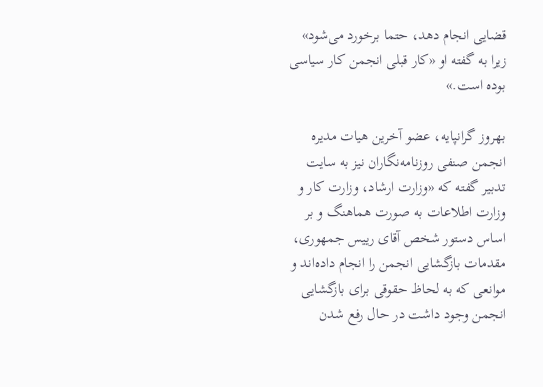قضايی انجام دهد، حتما برخورد می‌شود» زيرا به گفته او «کار قبلی انجمن کار سياسی بوده است.»

بهروز گرانپايه، عضو آخرين هيات مديره انجمن صنفی روزنامه‌نگاران نيز به سايت تدبير گفته که «وزارت ارشاد، وزارت کار و وزارت اطلاعات به صورت هماهنگ و بر اساس دستور شخص آقای ریيس جمهوری، مقدمات بازگشايی انجمن را انجام داده‌اند و موانعی که به لحاظ حقوقی برای بازگشايی انجمن وجود داشت در حال رفع شدن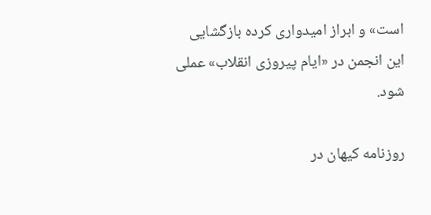است» و ابراز اميدواری کرده بازگشايی اين انجمن در «ايام پيروزی انقلاب» عملی شود.

روزنامه کيهان در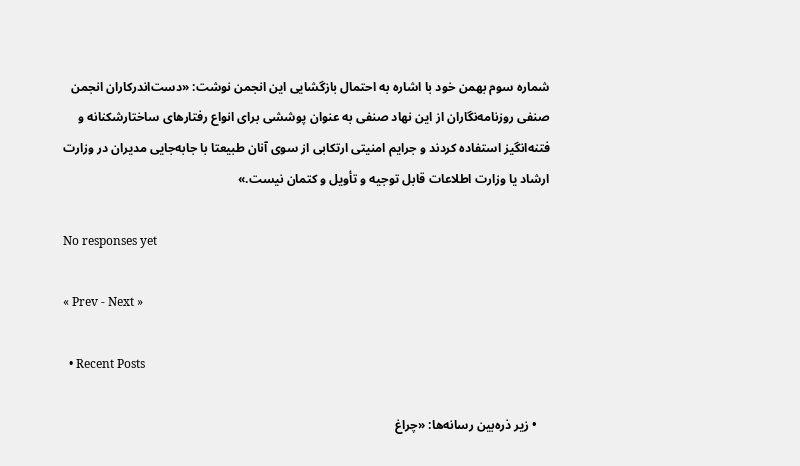شماره سوم بهمن خود با اشاره به احتمال بازگشايی اين انجمن نوشت: «دست‌اندرکاران انجمن صنفی روزنامه‌نگاران از اين نهاد صنفی به عنوان پوششی برای انواع رفتارهای ساختارشکنانه و فتنه‌انگيز استفاده کردند و جرايم امنيتی ارتکابی از سوی آنان طبيعتا با جابه‌جايی مديران در وزارت ارشاد يا وزارت اطلاعات قابل توجيه و تأويل و کتمان نيست.»

No responses yet

« Prev - Next »

  • Recent Posts

    • زیر ذره‌بین رسانه‌ها: «چراغ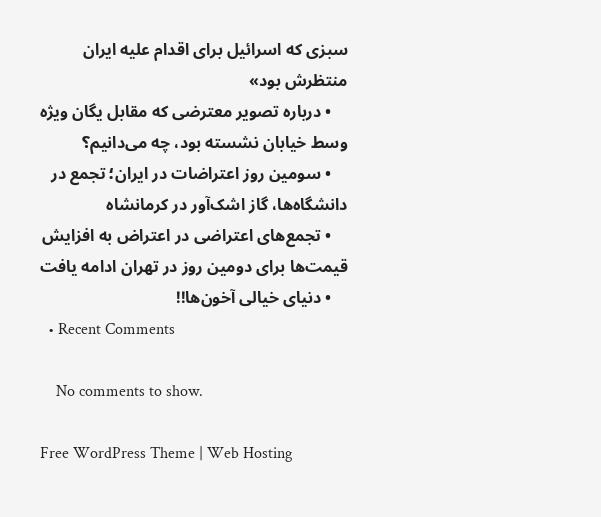سبزی که اسرائیل برای اقدام علیه ایران منتظرش بود»
    • درباره تصویر معترضی که مقابل یگان ویژه وسط خیابان نشسته‌ بود، چه می‌دانیم؟
    • سومین روز اعتراضات در ایران؛ تجمع در دانشگاه‌ها، گاز اشک‌آور در کرمانشاه
    • تجمع‌های اعتراضی در اعتراض به افزایش قیمت‌ها برای دومین روز در تهران ادامه یافت
    • دنیای خیالی آخون‌ها!!
  • Recent Comments

    No comments to show.

Free WordPress Theme | Web Hosting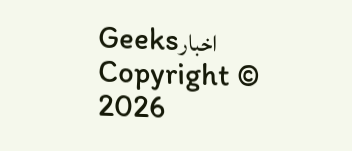Geeksاخبار Copyright © 2026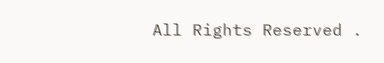All Rights Reserved .